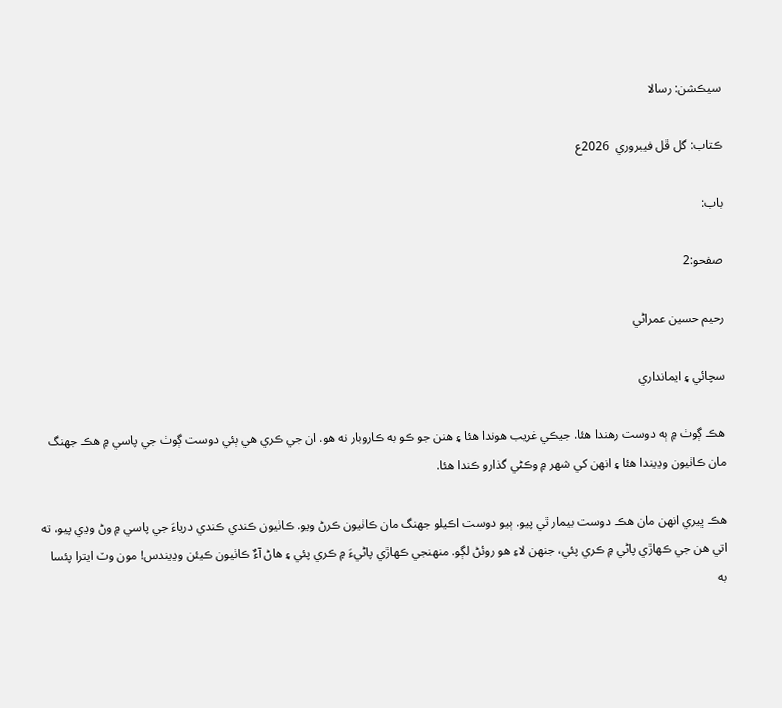سيڪشن: رسالا

ڪتاب: گل ڦل فيبروري  2026ع

باب:

صفحو:2

رحيم حسين عمراڻي

سچائي ۽ ايمانداري

هڪ ڳوٺ ۾ ٻه دوست رهندا هئا. جيڪي غريب هوندا هئا ۽ هنن جو ڪو به ڪاروبار نه هو. ان جي ڪري هي ٻئي دوست ڳوٺ جي پاسي ۾ هڪ جھنگ مان ڪاٺيون وڍيندا هئا ۽ انھن کي شھر ۾ وڪڻي گذارو ڪندا هئا.

هڪ ڀيري انھن مان هڪ دوست بيمار ٿي پيو. ٻيو دوست اڪيلو جھنگ مان ڪاٺيون ڪرڻ ويو. ڪاٺيون ڪندي ڪندي درياءَ جي پاسي ۾ وڻ وڍي پيو، ته اتي هن جي ڪھاڙي پاڻي ۾ ڪري پئي، جنھن لاءِ هو روئڻ لڳو. منھنجي ڪھاڙي پاڻيءَ ۾ ڪري پئي ۽ هاڻ آءٌ ڪاٺيون ڪيئن وڍيندس! مون وٽ ايترا پئسا به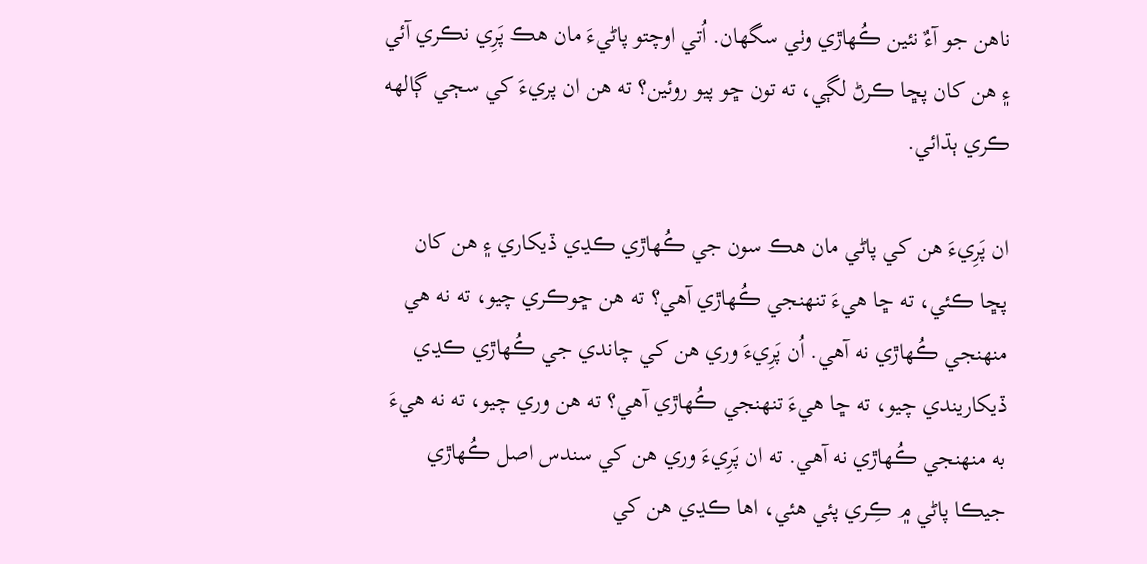ناهن جو آءٌ نئين ڪُھاڙي وٺي سگھان. اُتي اوچتو پاڻيءَ مان هڪ پَرِي نڪري آئي ۽ هن کان پڇا ڪرڻ لڳي، ته تون ڇو پيو روئين؟ ته هن ان پريءَ کي سڄي ڳالھه ڪري ٻڌائي.

ان پَرِيءَ هن کي پاڻي مان هڪ سون جي ڪُھاڙي ڪڍي ڏيکاري ۽ هن کان پڇا ڪئي، ته ڇا هيءَ تنھنجي ڪُھاڙي آهي؟ ته هن ڇوڪري چيو، ته نه هي منھنجي ڪُھاڙي نه آهي. اُن پَرِيءَ وري هن کي چاندي جي ڪُھاڙي ڪڍي ڏيکاريندي چيو، ته ڇا هيءَ تنھنجي ڪُھاڙي آهي؟ ته هن وري چيو، ته نه هيءَ به منھنجي ڪُھاڙي نه آهي. ته ان پَرِيءَ وري هن کي سندس اصل ڪُھاڙي جيڪا پاڻي ۾ ڪِري پئي هئي، اها ڪڍي هن کي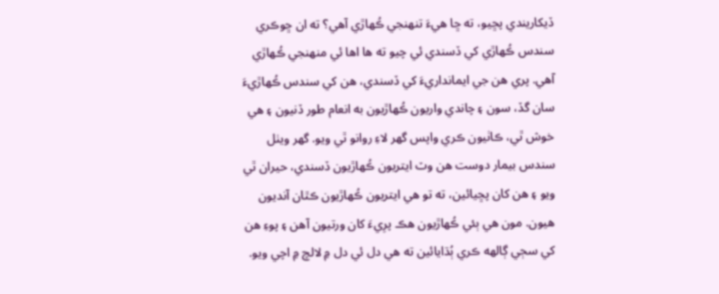ڏيکاريندي پڇيو، ته ڇا هيءَ تنھنجي ڪُھاڙي آهي؟ ته ان ڇوڪري سندس ڪُھاڙي کي ڏسندي ئي چيو ته ها اها ئي منھنجي ڪُھاڙي آهي. پري هن جي ايمانداريءَ کي ڏسندي، هن کي سندس ڪُھاڙيءَ سان گڏ، سون ۽ چاندي واريون ڪُھاڙيون به انعام طور ڏنيون ۽ هي خوش ٿي، ڪاٺيون ڪري واپس گھر لاءِ روانو ٿي ويو. گھر ويٺل سندس بيمار دوست هن وٽ ايتريون ڪُھاڙيون ڏسندي، حيران ٿي ويو ۽ هن کان پڇيائين، ته تو هي ايتريون ڪُھاڙيون ڪٿان آنديون هيون. مون هي ٻئي ڪُھاڙيون هڪ پرِيءَ کان ورتيون آهن ۽ پوءِ هن کي سڄي ڳالھه ڪري ٻُڌايائين ته هي دل ئي دل ۾ لالچ ۾ اچي ويو.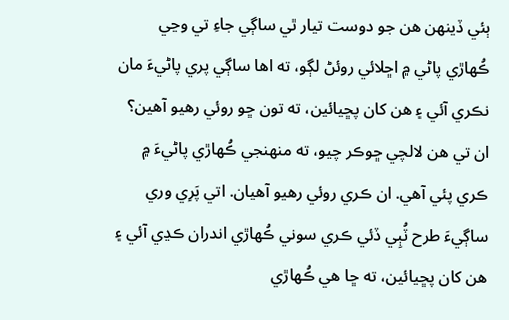ٻئي ڏينھن هن جو دوست تيار ٿي ساڳي جاءِ تي وڃي ڪُھاڙي پاڻي ۾ اڇلائي روئڻ لڳو، ته اها ساڳي پري پاڻيءَ مان نڪري آئي ۽ هن کان پڇيائين، ته تون ڇو روئي رهيو آهين؟ ان تي هن لالچي ڇوڪر چيو، ته منھنجي ڪُھاڙي پاڻيءَ ۾ ڪري پئي آهي. ان ڪري روئي رهيو آهيان. اتي پَرِي وري ساڳيءَ طرح ٽُٻِي ڏئي ڪري سوني ڪُھاڙي اندران ڪڍي آئي ۽ هن کان پڇيائين، ته ڇا هي ڪُھاڙي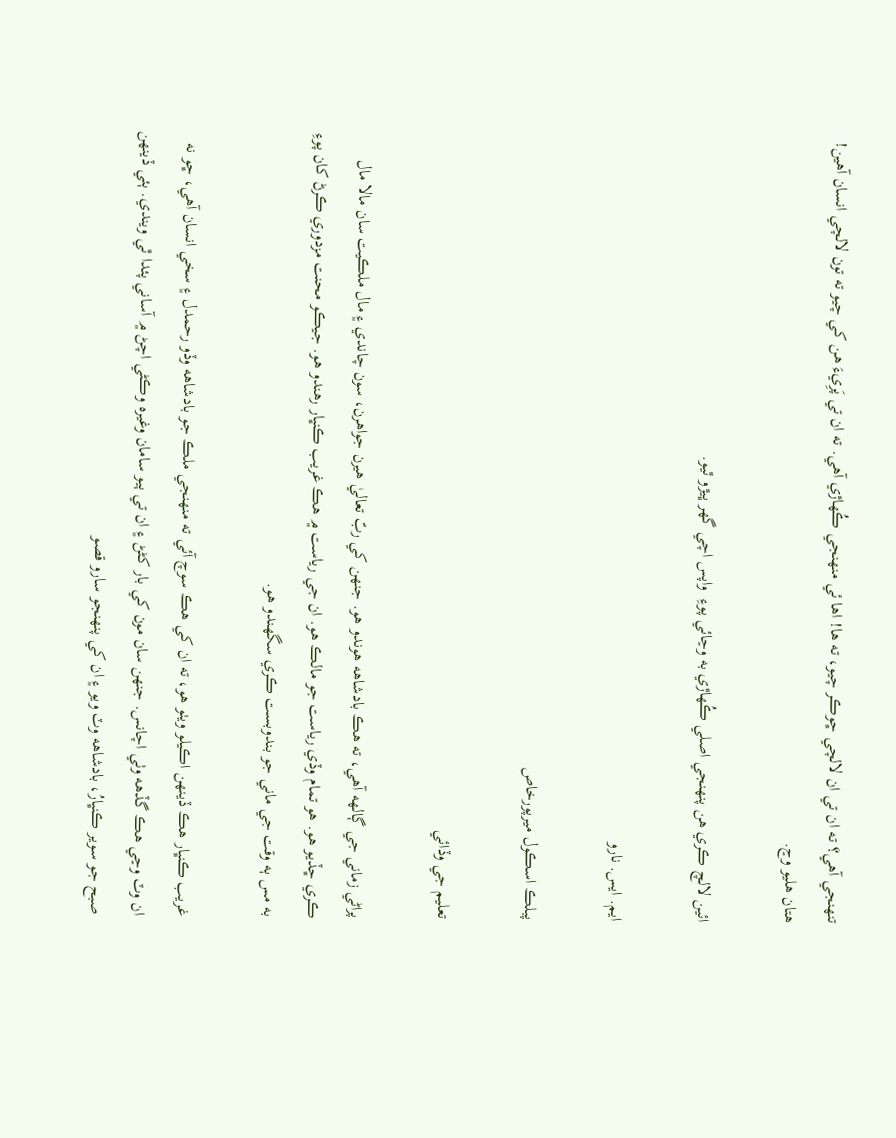تنھنجي آهي؟ ته ان تي ان لالچي ڇوڪر چيو، ته ها! اها ئي منھنجي ڪُھاڙي آهي. ته ان تي پَرِيءَ هن کي چيو ته تون لالچي انسان آهين! هتان هليو وڃ.

ائين لالچ ڪري هن پنھنجي اصلي ڪُھاڙي به وڃائي پوءِ  واپس اچي گھر ڀيڙو ٿيو.

ايم. ايس. نارو

پبلڪ اسڪول ميرپورخاص

تعليم جي وڏائي

پراڻي زماني جي ڳالھه آهي، ته هڪ بادشاهه هوندو هو. جنھن کي ربّ تعاليٰ هيرن جواهرن، سون چاندي ۽ مال ملڪيت سان مالا مال ڪري ڇڏيو هو. هو تمام وڏي رياست جو مالڪ هو. ان جي رياست ۾ هڪ غريب ڪنڀار رهندو هو. جيڪو محنت مزدوري ڪرڻ کان پوءِ به مس ٻه وقت جي ماني جو بندوبست ڪري سگھندو هو.

غريب ڪنڀار هڪ ڏينھن اڪيلو ويٺو هو، ته ان کي هڪ سوچ آئي ته منھنجي ملڪ جو بادشاهه وڏو رحمدل ۽ سخي انسان آهي، ڇو نه ان وٽ وڃي هڪ گڏهه وٺي اچانس. جنھن سان مون کي بار کڻڻ ۽ ان تي ٻيو سامان وغيره وڪڻي اچڻ ۾ آساني پئدا ٿي ويندي. ٻئي ڏينھن صبح جو سوير ڪنڀارُ، بادشاهه وٽ ويو ۽ ان کي پنھنجو سارو قصو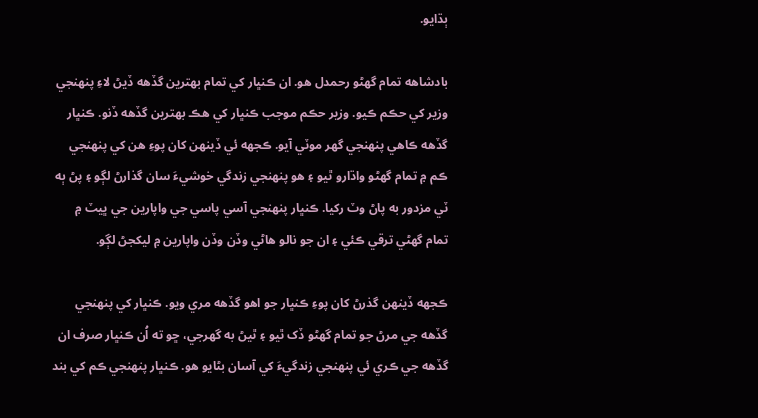ٻڌايو.

بادشاهه تمام گھڻو رحمدل هو. ان ڪنڀار کي تمام بھترين گڏهه ڏيڻ لاءِ پنھنجي وزير کي حڪم ڪيو. وزير حڪم موجب ڪنڀار کي هڪ بھترين گڏهه ڏنو. ڪنڀار گڏهه ڪاهي پنھنجي گھر موٽي آيو. ڪجھه ئي ڏينھن کان پوءِ هن کي پنھنجي ڪم ۾ تمام گھڻو واڌارو ٿيو ۽ هو پنھنجي زندگي خوشيءَ سان گذارڻ لڳو ۽ پڻ ٻه ٽي مزدور به پاڻ وٽ رکيا. ڪنڀار پنھنجي آسي پاسي جي واپارين جي ڀيٽ ۾ تمام گھڻي ترقي ڪئي ۽ ان جو نالو هاڻي وڏن وڏن واپارين ۾ ليکجڻ لڳو.

ڪجھه ڏينھن گذرڻ کان پوءِ ڪنڀار جو اهو گڏهه مري ويو. ڪنڀار کي پنھنجي گڏهه جي مرڻ جو تمام گھڻو ڏک ٿيو ۽ ٿيڻ به گھرجي، ڇو ته اُن ڪنڀار صرف ان گڏهه جي ڪري ئي پنھنجي زندگيءَ کي آسان بڻايو هو. ڪنڀار پنھنجي ڪم کي بند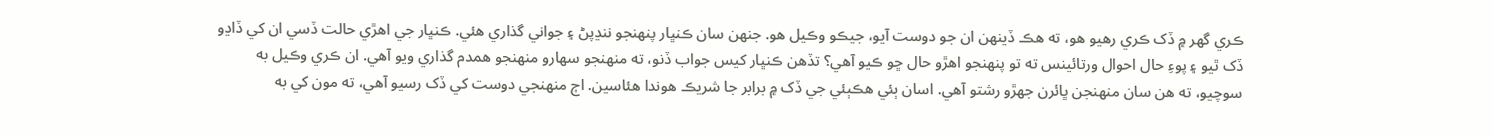ڪري گھر ۾ ڏک ڪري رهيو هو، ته هڪ ڏينھن ان جو دوست آيو، جيڪو وڪيل هو. جنھن سان ڪنڀار پنھنجو ننڍپڻ ۽ جواني گذاري هئي. ڪنڀار جي اهڙي حالت ڏسي ان کي ڏاڍو ڏک ٿيو ۽ پوءِ حال احوال ورتائينس ته تو پنھنجو اهڙو حال ڇو ڪيو آهي؟ تڏهن ڪنڀار کيس جواب ڏنو، ته منھنجو سھارو منھنجو همدم گذاري ويو آهي. ان ڪري وڪيل به سوچيو، ته هن سان منھنجن ڀائرن جھڙو رشتو آهي. اسان ٻئي هڪٻئي جي ڏک ۾ برابر جا شريڪ هوندا هئاسين. اڄ منھنجي دوست کي ڏک رسيو آهي، ته مون کي به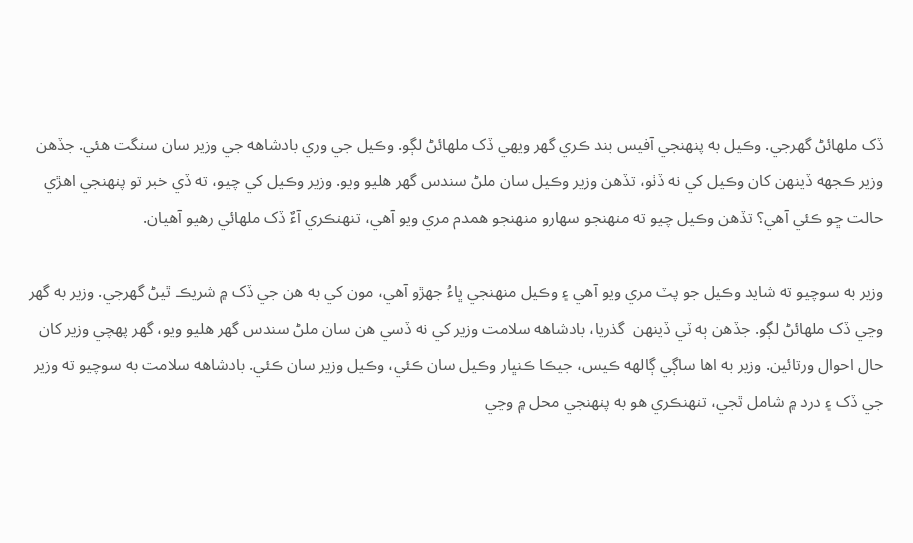ڏک ملھائڻ گھرجي. وڪيل به پنھنجي آفيس بند ڪري گھر ويھي ڏک ملھائڻ لڳو. وڪيل جي وري بادشاهه جي وزير سان سنگت هئي. جڏهن وزير ڪجھه ڏينھن کان وڪيل کي نه ڏٺو، تڏهن وزير وڪيل سان ملڻ سندس گھر هليو ويو. وزير وڪيل کي چيو، ته ڏي خبر تو پنھنجي اھڙي حالت ڇو ڪئي آهي؟ تڏهن وڪيل چيو ته منھنجو سھارو منھنجو همدم مري ويو آهي، تنھنڪري آءٌ ڏک ملھائي رهيو آهيان.

وزير به سوچيو ته شايد وڪيل جو پٽ مري ويو آهي ۽ وڪيل منھنجي ڀاءُ جھڙو آهي، مون کي به هن جي ڏک ۾ شريڪ ٿيڻ گھرجي. وزير به گھر وڃي ڏک ملھائڻ لڳو. جڏهن ٻه ٽي ڏينھن  گذريا، بادشاهه سلامت وزير کي نه ڏسي هن سان ملڻ سندس گھر هليو ويو، گھر پھچي وزير کان حال احوال ورتائين. وزير به اها ساڳي ڳالھه ڪيس، جيڪا ڪنڀار وڪيل سان ڪئي، وڪيل وزير سان ڪئي. بادشاهه سلامت به سوچيو ته وزير جي ڏک ۽ درد ۾ شامل ٿجي، تنھنڪري هو به پنھنجي محل ۾ وڃي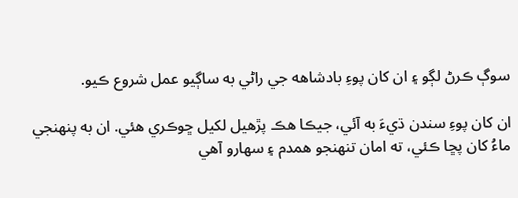سوڳ ڪرڻ لڳو ۽ ان کان پوءِ بادشاهه جي راڻي به ساڳيو عمل شروع ڪيو.

ان کان پوءِ سندن ڌيءَ به آئي، جيڪا هڪ پڙھيل لکيل ڇوڪري هئي. ان به پنھنجي ماءُ کان پڇا ڪئي، ته امان تنھنجو همدم ۽ سھارو آهي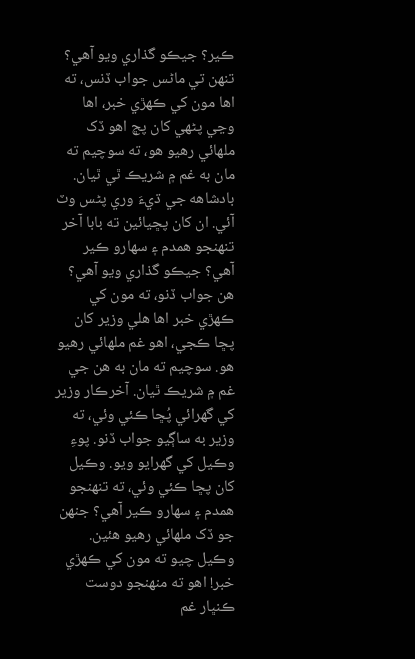ڪير؟ جيڪو گذاري ويو آهي؟  تنھن تي ماڻس جواب ڏنس، ته اها مون کي ڪھڙي خبر، اها وڃي پڻھي کان پڇ اهو ڏک ملھائي رهيو هو، ته سوچيم ته مان به غم ۾ شريڪ ٿي ٿيان. بادشاهه جي ڌيءَ وري پڻس وٽ آئي. ان کان پڇيائين ته بابا آخر تنھنجو همدم ۽ سھارو ڪير آهي؟ جيڪو گذاري ويو آهي؟ هن جواب ڏنو، ته مون کي ڪھڙي خبر اها هلي وزير کان پڇا ڪجي، اهو غم ملھائي رهيو هو. سوچيم ته مان به هن جي غم ۾ شريڪ ٿيان. آخرڪار وزير کي گھرائي پُڇا ڪئي وئي، ته وزير به ساڳيو جواب ڏنو. پوءِ وڪيل کي گھرايو ويو. وڪيل کان پڇا ڪئي وئي، ته تنھنجو همدم ۽ سھارو ڪير آهي؟ جنھن جو ڏک ملھائي رهيو هئين. وڪيل چيو ته مون کي ڪھڙي خبر! اهو ته منھنجو دوست ڪنڀار غم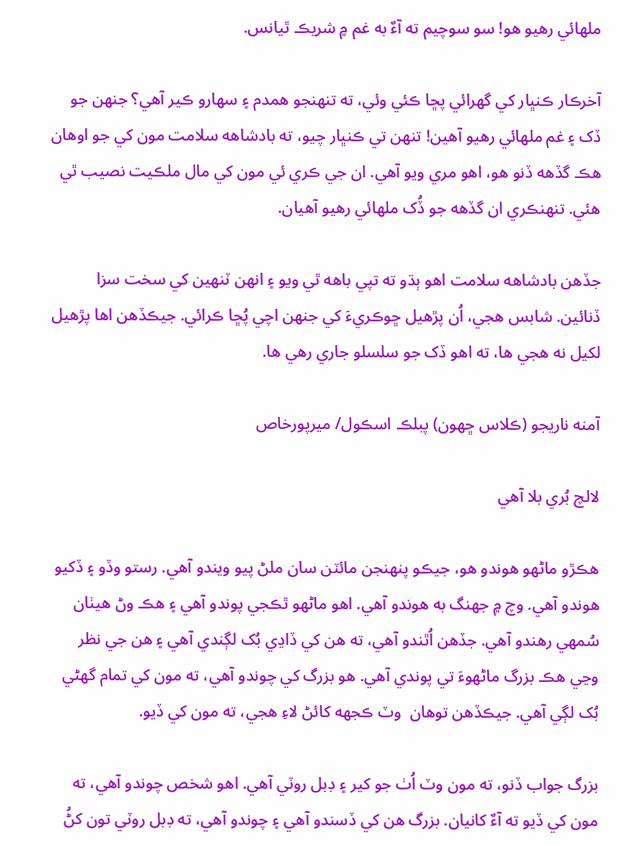ملھائي رهيو هو! سو سوچيم ته آءٌ به غم ۾ شريڪ ٿيانس.

آخرڪار ڪنڀار کي گھرائي پڇا ڪئي وئي، ته تنھنجو همدم ۽ سھارو ڪير آهي؟ جنھن جو ڏک ۽ غم ملهائي رهيو آهين! تنھن تي ڪنڀار چيو، ته بادشاهه سلامت مون کي جو اوهان هڪ گڏهه ڏنو هو، اهو مري ويو آهي. ان جي ڪري ئي مون کي مال ملڪيت نصيب ٿي هئي. تنھنڪري ان گڏهه جو ڏُک ملھائي رهيو آهيان.

جڏهن بادشاهه سلامت اهو ٻڌو ته تپي باهه ٿي ويو ۽ انھن ٽنھين کي سخت سزا ڏنائين. شابس هجي، اُن پڙهيل ڇوڪريءَ کي جنھن اچي پُڇا ڪرائي. جيڪڏهن اها پڙھيل لکيل نه هجي ها، ته اهو ڏک جو سلسلو جاري رهي ها.

آمنه ناريجو (ڪلاس ڇھون) پبلڪ اسڪول/ ميرپورخاص

لالچ بُري بلا آهي

هڪڙو ماڻھو هوندو هو، جيڪو پنھنجن مائٽن سان ملڻ پيو ويندو آهي. رستو وڏو ۽ ڏکيو هوندو آهي. وچ ۾ جھنگ به هوندو آهي. اهو ماڻھو ٿڪجي پوندو آهي ۽ هڪ وڻ هيٺان سُمھي رهندو آهي. جڏهن اُٿندو آهي، ته هن کي ڏاڍي بُک لڳندي آهي ۽ هن جي نظر وڃي هڪ بزرگ ماڻھوءَ تي پوندي آهي. هو بزرگ کي چوندو آهي، ته مون کي تمام گھڻي بُک لڳي آهي. جيڪڏهن توهان  وٽ ڪجھه کائڻ لاءِ هجي، ته مون کي ڏيو.

بزرگ جواب ڏنو، ته مون وٽ اُٺ جو کير ۽ ڊبل روٽي آهي. اهو شخص چوندو آهي، ته مون کي ڏيو ته آءٌ کانيان. بزرگ هن کي ڏسندو آهي ۽ چوندو آهي، ته ڊبل روٽي تون کڻُ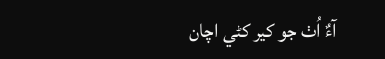آءٌ اُٺ جو کير کڻي اچان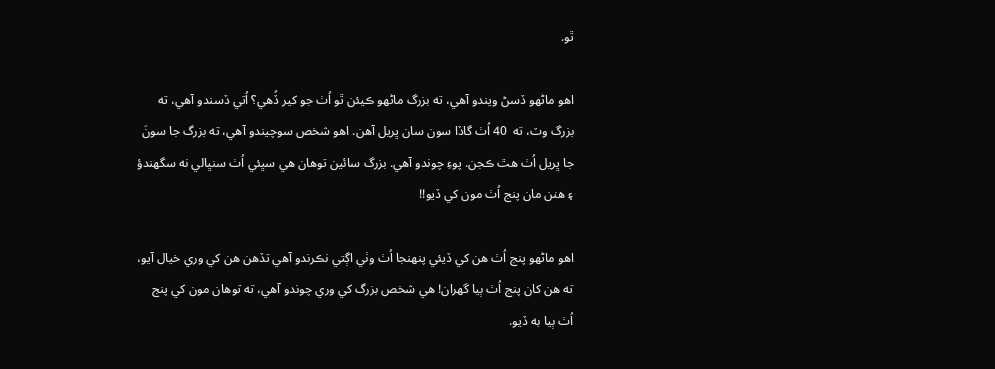ٿو.

اهو ماڻھو ڏسڻ ويندو آهي، ته بزرگ ماڻھو ڪيئن ٿو اُٺ جو کير ڏُهي؟ اُتي ڏسندو آهي، ته بزرگ وٽ، ته  40 اُٺ گاڏا سون سان ڀريل آھن. اهو شخص سوچيندو آهي، ته بزرگ جا سونَ جا ڀريل اُٺ هٿ ڪجن. پوءِ چوندو آهي. بزرگ سائين توهان هي سڀئي اُٺ سنڀالي نه سگھندؤ ۽ هنن مان پنج اُٺ مون کي ڏيو!!

اهو ماڻھو پنج اُٺ هن کي ڏيئي پنھنجا اُٺ وٺي اڳتي نڪرندو آهي تڏهن هن کي وري خيال آيو، ته هن کان پنج اُٺ ٻيا گھران! هي شخص بزرگ کي وري چوندو آهي، ته توهان مون کي پنج اُٺ ٻيا به ڏيو.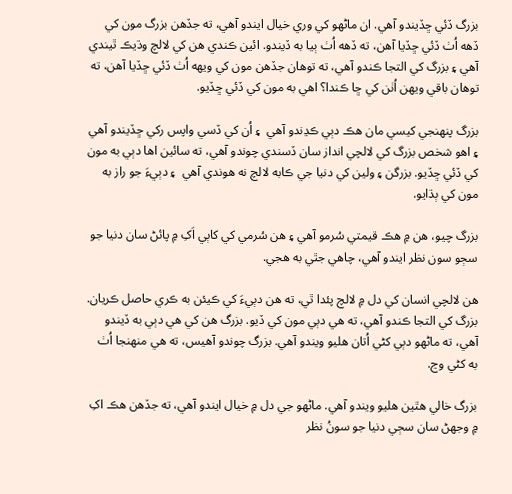بزرگ ڏئي ڇڏيندو آهي. ان ماڻھو کي وري خيال ايندو آهي، ته جڏهن بزرگ مون کي ڏهه اُٺ ڏئي ڇڏيا آهن، ته ڏهه اُٺ ٻيا به ڏيندو. ائين ڪندي هن کي لالچ وڌيڪ ٿيندي آهي ۽ بزرگ کي التجا ڪندو آهي، ته توهان جڏهن مون کي ويھه اُٺ ڏئي ڇڏيا آهن، ته توهان باقي ويھن اُٺن کي ڇا ڪندا؟ اهي به مون کي ڏئي ڇڏيو.

بزرگ پنھنجي کيسي مان هڪ دٻي ڪڍندو آهي  ۽ اُن کي ڏسي واپس رکي ڇڏيندو آهي ۽ اهو شخص بزرگ کي لالچي انداز سان ڏسندي چوندو آهي، ته سائين اها دٻي به مون کي ڏئي ڇڏيو. بزرگن ۽ ولين کي دنيا جي ڪابه لالچ نه هوندي آهي  ۽ دٻيءَ جو راز به مون کي ٻڌايو.

بزرگ چيو، هن ۾ هڪ قيمتي سُرمو آهي ۽ هن سُرمي کي کاٻي اَکِ ۾ پائڻ سان دنيا جو سڄو سون نظر ايندو آهي، چاهي جٿي به هجي.

هن لالچي انسان کي دل ۾ لالچ پئدا ٿي، ته هن دٻيءَ کي ڪيئن به ڪري حاصل ڪريان.  بزرگ کي التجا ڪندو آهي، ته هي دٻي مون کي ڏيو. بزرگ هن کي هي دٻي به ڏيندو آهي، ته ماڻھو دٻي کڻي اُتان هليو ويندو آهي. بزرگ چوندو آهيس، ته هي منھنجا اُٺ به کڻي وڃ.

بزرگ خالي هٿين هليو ويندو آهي. ماڻھو جي دل ۾ خيال ايندو آهي، ته جڏهن هڪ اکِ ۾ وجھڻ سان سڄي دنيا جو سونُ نظر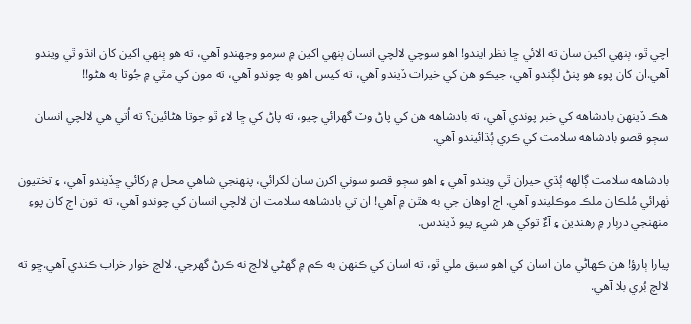اچي ٿو، ٻنھي اکين سان ته الائي ڇا نظر ايندو! اهو سوچي لالچي انسان ٻنھي اکين ۾ سرمو وجھندو آهي، ته هو ٻنھي اکين کان انڌو ٿي ويندو آهي.ان کان پوءِ هو پنڻ لڳندو آهي، جيڪو هن کي خيرات ڏيندو آهي، ته کيس اهو به چوندو آهي، ته مون کي مٿي ۾ جُوتا به هڻو!!

هڪ ڏينھن بادشاهه کي خبر پوندي آهي، ته بادشاهه هن کي پاڻ وٽ گھرائي چيو، ته پاڻ کي ڇا لاءِ ٿو جوتا هڻائين؟ ته اُتي هي لالچي انسان سڄو قصو بادشاهه سلامت کي ڪري ٻُڌائيندو آهي.

بادشاهه سلامت ڳالھه ٻُڌي حيران ٿي ويندو آهي ۽ اهو سڄو قصو سوني اکرن سان لکرائي، پنھنجي شاهي محل ۾ رکائي ڇڏيندو آهي، ۽ تختيون ٺھرائي مُلڪان ملڪ موڪليندو آهي. اڄ اوهان جي به هٿن ۾ آهي! ان تي بادشاهه سلامت ان لالچي انسان کي چوندو آهي، ته  تون اڄ کان پوءِ منھنجي درٻار ۾ رهندين ۽ آءٌ توکي هر شيءِ پيو ڏيندس.

پيارا ٻارؤ! هن ڪھاڻي مان اسان کي اهو سبق ملي ٿو، ته اسان کي ڪنھن به ڪم ۾ گھڻي لالچ نه ڪرڻ گھرجي. لالچ خوار خراب ڪندي آهي.ڇو ته لالچ بُري بلا آهي.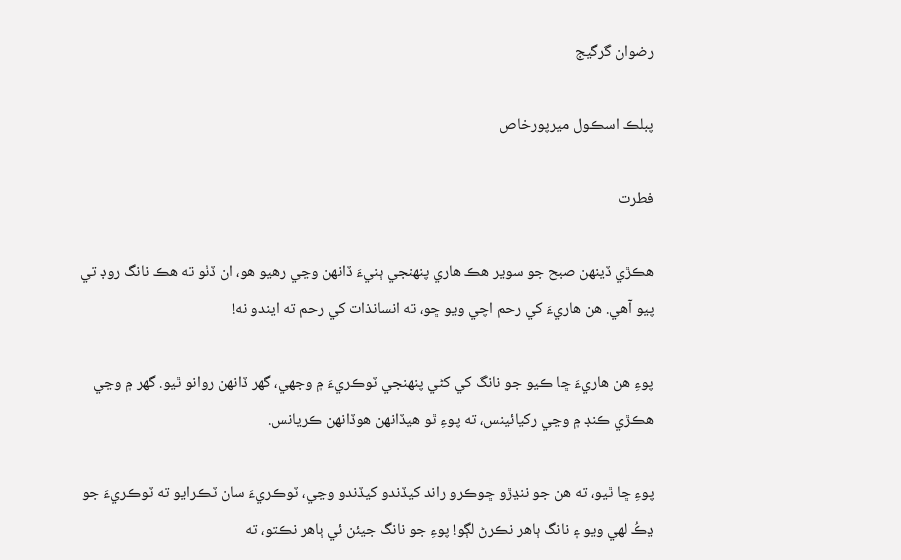رضوان گرگيج

پبلڪ اسڪول ميرپورخاص

فطرت

هڪڙي ڏينھن صبح جو سوير هڪ هاري پنھنجي ٻنيءَ ڏانھن وڃي رهيو هو، ان ڏٺو ته هڪ نانگ روڊ تي پيو آهي. هن هاريءَ کي رحم اچي ويو ڇو، ته انسانذات کي رحم ته ايندو نه!

پوءِ هن هاريءَ ڇا ڪيو جو نانگ کي کڻي پنھنجي ٽوڪريءَ ۾ وجھي، گھر ڏانھن روانو ٿيو. گھر ۾ وڃي هڪڙي ڪنڊ ۾ وڃي رکيائينس، ته پوءِ ٿو هيڏانھن هوڏانھن ڪريانس.

پوءِ ڇا ٿيو، ته هن جو ننڍڙو ڇوڪرو راند کيڏندو کيڏندو وڃي، ٽوڪريءَ سان ٽڪرايو ته ٽوڪريءَ جو ڍڪُ لھي ويو ۽ نانگ ٻاهر نڪرڻ لڳو! پوءِ جو نانگ جيئن ئي ٻاهر نڪتو، ته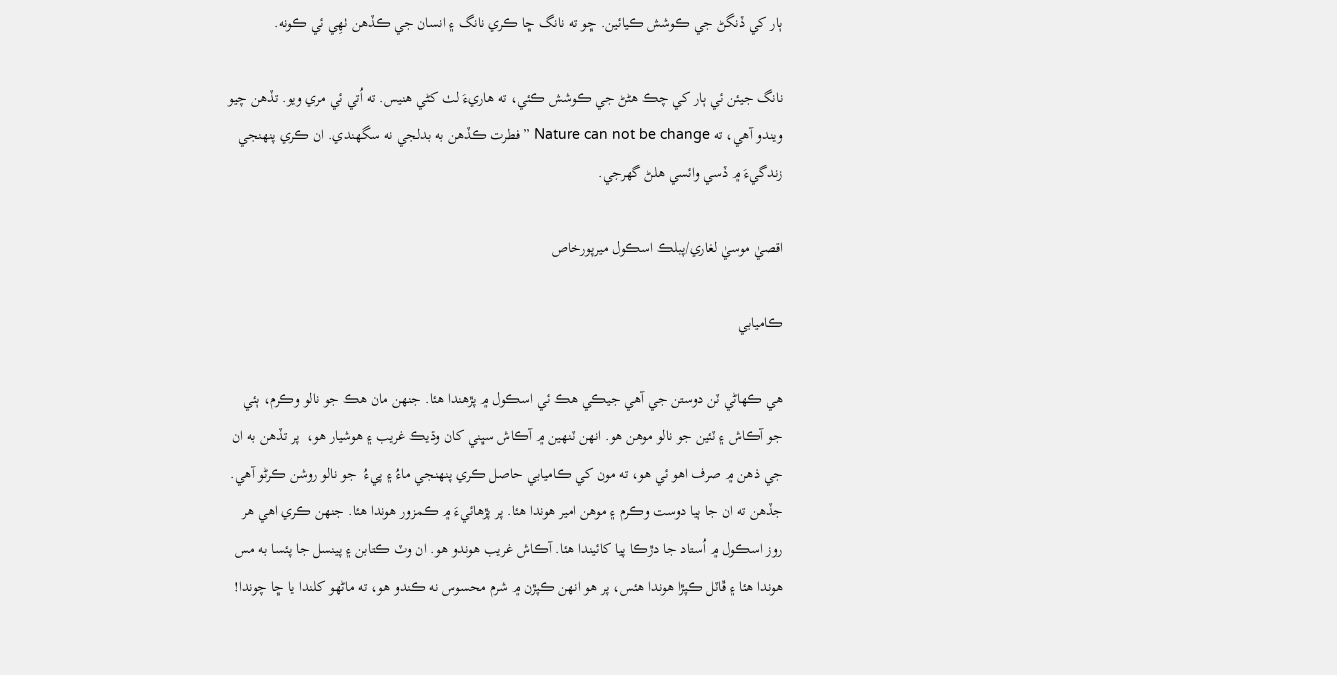ٻار کي ڏنگڻ جي ڪوشش ڪيائين. ڇو ته نانگ ڇا ڪري نانگ ۽ انسان جي ڪڏهن ٺھِي ئي ڪونه.

نانگ جيئن ئي ٻار کي چڪ هڻڻ جي ڪوشش ڪئي، ته هاريءَ لٺ کڻي هنيس. ته اُتي ئي مري ويو. تڏهن چيو ويندو آهي، ته Nature can not be change ”فطرت ڪڏهن به بدلجي نه سگھندي. ان ڪري پنھنجي زندگيءَ ۾ ڏسي وائسي هلڻ گھرجي.

اقصيٰ موسيٰ لغاري/پبلڪ اسڪول ميرپورخاص

ڪاميابي

هي ڪھاڻي ٽن دوستن جي آهي جيڪي هڪ ئي اسڪول ۾ پڙهندا هئا. جنھن مان هڪ جو نالو وڪرم، ٻئي جو آڪاش ۽ ٽئين جو نالو موهن هو. انھن ٽنھين ۾ آڪاش سڀني کان وڌيڪ غريب ۽ هوشيار هو،  پر تڏھن به ان جي ذهن ۾ صرف اهو ئي هو، ته مون کي ڪاميابي حاصل ڪري پنھنجي ماءُ ۽ پيءُ  جو نالو روشن ڪرڻو آهي. جڏهن ته ان جا ٻيا دوست وڪرم ۽ موهن امير هوندا هئا. پر پڙهائيءَ ۾ ڪمزور هوندا هئا. جنھن ڪري اهي ھر روز اسڪول ۾ اُستاد جا دڙڪا پيا کائيندا هئا. آڪاش غريب هوندو هو. ان وٽ ڪتابن ۽ پينسل جا پئسا به مس هوندا هئا ۽ ڦاٽل ڪپڙا هوندا هئس، پر هو انھن ڪپڙن ۾ شرم محسوس نه ڪندو هو، ته ماڻھو کلندا يا ڇا چوندا!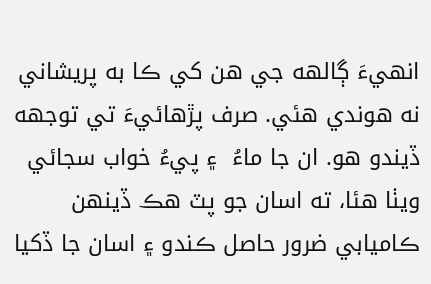انھيءَ ڳالھه جي هن کي ڪا به پريشاني نه هوندي هئي. صرف پڙهائيءَ تي توجھه ڏيندو هو. ان جا ماءُ  ۽ پيءُ خواب سجائي ويٺا هئا، ته اسان جو پٽ هڪ ڏينھن ڪاميابي ضرور حاصل ڪندو ۽ اسان جا ڏکيا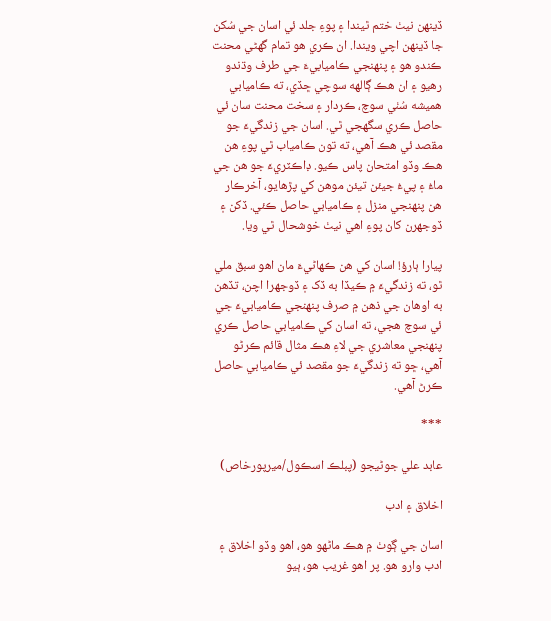ڏينھن نيٺ ختم ٿيندا ۽ پوءِ جلد ئي اسان جي سُکن جا ڏينھن اچي ويندا. ان ڪري هو تمام گھڻي محنت ڪندو هو ۽ پنھنجي ڪاميابيءَ جي طرف وڌندو رهيو ۽ ان هڪ ڳالھه سوچي ڇڏي، ته ڪاميابي هميشه سُٺي سوچ، ڪردار ۽ سخت محنت سان ئي حاصل ڪري سگھجي ٿي. اسان جي زندگيءَ جو مقصد ئي هڪ آهي، ته تون ڪامياب ٿي پوءِ هن هڪ وڏو امتحان پاس ڪيو. ڊاڪٽريءَ جو هن جي ماءُ ۽ پيءُ جيئن تيئن موهن کي پڙهايو، آخرڪار هن پنھنجي منزل ۽ ڪاميابي حاصل ڪئي. ڏکن ۽ ڏوجھرن کان پوءِ اهي نيٺ خوشحال ٿي ويا.

پيارا ٻارؤ! اسان کي هن ڪھاڻيءَ مان اهو سبق ملي ٿو، ته زندگيءَ ۾ ڪيڏا به ڏک ۽ ڏوجھرا اچن، تڏهن به اوهان جي ذهن ۾ صرف پنھنجي ڪاميابيءَ جي ئي سوچ هجي، ته اسان کي ڪاميابي حاصل ڪري پنھنجي معاشري جي لاءِ هڪ مثال قائم ڪرڻو آهي، ڇو ته زندگيءَ جو مقصد ئي ڪاميابي حاصل ڪرڻ آهي.

***

عابد علي جوڻيجو (پبلڪ اسڪول/ميرپورخاص)

اخلاق ۽ ادب

اسان جي ڳوٺ ۾ هڪ ماڻھو هو، اهو وڏو اخلاق ۽ ادب وارو هو. پر اهو غريب هو، ٻيو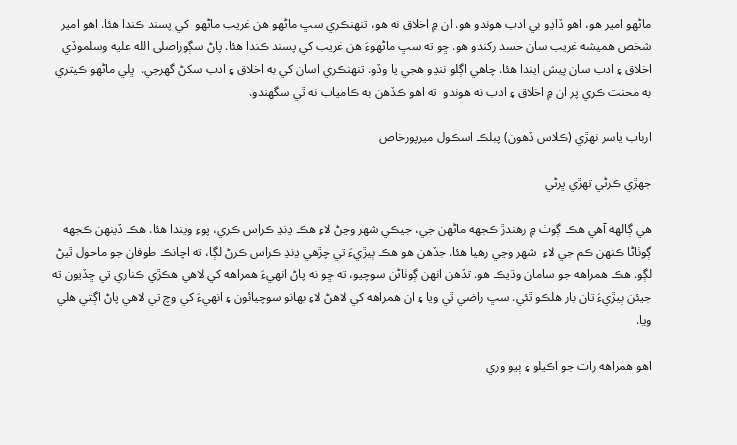ماڻھو امير هو، اهو ڏاڍو بي ادب هوندو هو. ان ۾ اخلاق نه هو، تنھنڪري سڀ ماڻھو هن غريب ماڻھو  کي پسند ڪندا هئا. اهو امير شخص هميشه غريب سان حسد رکندو هو. ڇو ته سڀ ماڻھوءَ هن غريب کي پسند ڪندا هئا. پاڻ سڳوراصلى الله عليه وسلموڏي اخلاق ۽ ادب سان پيش ايندا هئا. چاهي اڳلو ننڍو هجي يا وڏو. تنھنڪري اسان کي به اخلاق ۽ ادب سکڻ گھرجي.  ڀلي ماڻھو ڪيتري به محنت ڪري پر ان ۾ اخلاق ۽ ادب نه هوندو  ته اهو ڪڏهن به ڪامياب نه ٿي سگھندو.

ارباب ياسر نھڙي (ڪلاس ڏهون) پبلڪ اسڪول ميرپورخاص

جهڙي ڪرڻي تهڙي ڀرڻي

هي ڳالھه آهي هڪ ڳوٺ ۾ رهندڙ ڪجھه ماڻھن جي، جيڪي شھر وڃڻ لاءِ هڪ ڍنڍ ڪراس ڪري، پوءِ ويندا هئا. هڪ ڏينھن ڪجھه ڳوٺاڻا ڪنھن ڪم جي لاءِ  شھر وڃي رهيا هئا. جڏهن هو هڪ ٻيڙيءَ تي چڙهي ڍنڍ ڪراس ڪرڻ لڳا، ته اچانڪ طوفان جو ماحول ٿيڻ لڳو. هڪ همراهه جو سامان وڌيڪ هو. تڏهن انھن ڳوٺاڻن سوچيو، ته ڇو نه پاڻ انھيءَ همراهه کي لاهي هڪڙي ڪناري تي ڇڏيون ته جيئن ٻيڙيءَ تان بار هلڪو ٿئي. سڀ راضي ٿي ويا ۽ ان همراهه کي لاهڻ لاءِ بھانو سوچيائون ۽ انھيءَ کي وچ تي لاھي پاڻ اڳتي هلي ويا.

اهو همراهه رات جو اڪيلو ۽ ٻيو وري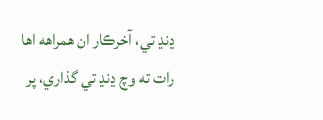ڍنڍ تي، آخرڪار ان همراهه اها رات ته وچ ڍنڍ تي گذاري، پر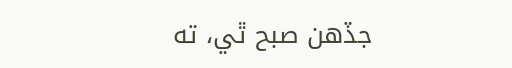جڏهن صبح ٿي، ته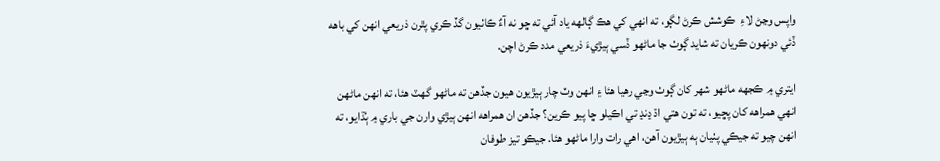واپس وڃڻ لاءِ  ڪوشش ڪرڻ لڳو، ته انھي کي هڪ ڳالھه ياد آئي ته ڇو نه آءٌ ڪاٺيون گڏ ڪري پٿرن ذريعي انھن کي باهه ڏئي دونھون ڪريان ته شايد ڳوٺ جا ماڻھو ڏسي ٻيڙيءَ ذريعي مدد ڪرڻ اچن.

ايتري ۾ ڪجھه ماڻھو شھر کان ڳوٺ وڃي رهيا هئا ۽ انھن وٽ چار ٻيڙيون هيون جڏهن ته ماڻھو گھٽ هئا، ته انھن ماڻھن انھي همراهه کان پڇيو، ته تون هتي اڌ ڍنڍ تي اڪيلو ڇا پيو ڪرين؟ جڏهن ان همراهه انھن ٻيڙي وارن جي باري ۾ ٻُڌايو، ته انھن چيو ته جيڪي پٺيان ٻه ٻيڙيون آهن، اهي رات وارا ماڻھو هئا. جيڪو تيز طوفان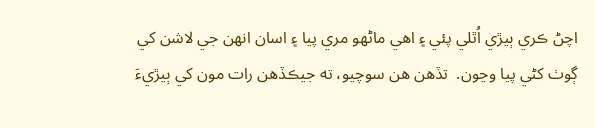اچڻ ڪري ٻيڙي اُٿلي پئي ۽ اهي ماڻھو مري پيا ۽ اسان انھن جي لاشن کي ڳوٺ کڻي پيا وڃون.  تڏهن هن سوچيو، ته جيڪڏهن رات مون کي ٻيڙيءَ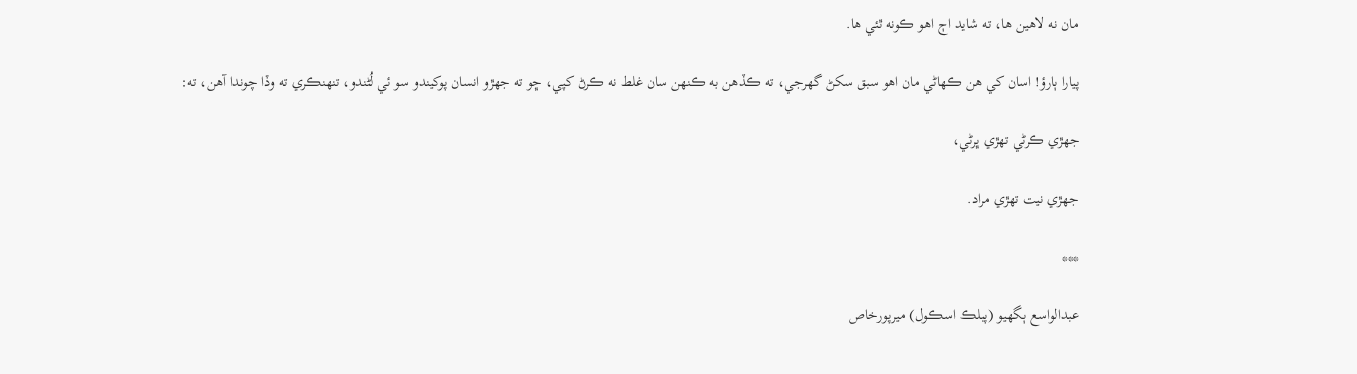مان نه لاهين ها، ته شايد اڄ اهو ڪونه ٿئي ها.

پيارا ٻارؤ! اسان کي هن ڪھاڻي مان اهو سبق سکڻ گھرجي، ته ڪڏهن به ڪنھن سان غلط نه ڪرڻ کپي، ڇو ته جھڙو انسان پوکيندو سو ئي لُڻندو، تنھنڪري ته وڏا چوندا آهن، ته:

جھڙي ڪرڻي تھڙي ڀرڻي،

جھڙي نيت تھڙي مراد.

***

عبدالواسع ٻگھيو (پبلڪ اسڪول) ميرپورخاص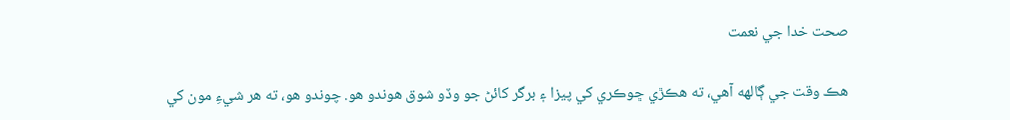صحت خدا جي نعمت

هڪ وقت جي ڳالھه آهي، ته هڪڙي ڇوڪري کي پيزا ۽ برگر کائڻ جو وڏو شوق هوندو هو. چوندو هو، ته هر شيءِ مون کي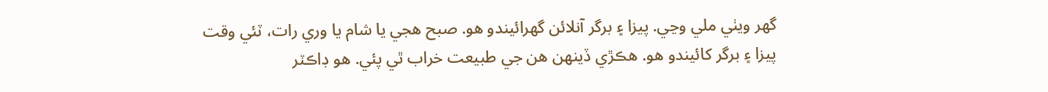گھر ويٺي ملي وڃي. پيزا ۽ برگر آنلائن گھرائيندو هو. صبح هجي يا شام يا وري رات، ٽئي وقت پيزا ۽ برگر کائيندو هو. هڪڙي ڏينھن هن جي طبيعت خراب ٿي پئي. هو ڊاڪٽر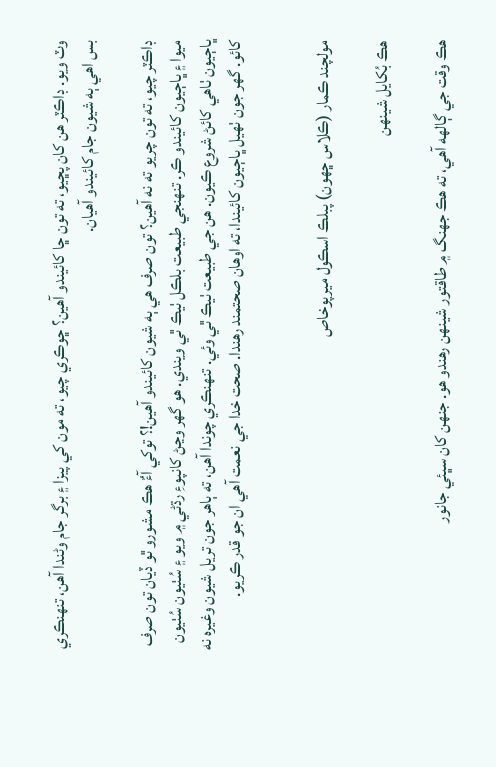وٽ ويو. ڊاڪٽر هن کان پڇيو، ته تون ڇا کائيندو آهين؟ ڇوڪري چيو، ته مون کي پيزا ۽ برگر جام وڻندا آهن، تنھنڪري بس اهي ٻه شيون جام کائيندو آهيان.

ڊاڪٽر چيو، ته تون چريو ته نه آهين؟ تون صرف هي ٻه شيون کائيندو آهين!؟ توکي آءٌ هڪ مشورو ٿو ڏيان تون صرف ميوا ۽ ڀاڄيون کائيندو ڪر. تنھنجي طبيعت بلڪل ٺيڪ ٿي ويندي. هو گھر وڃڻ کانپوءِ رڌڻي ۾ ويو ۽ سُٺيون سُٺيون ڀاڄيون ٺاهي کائڻ شروع ڪيون. هن جي طبيعت ٺيڪ ٿي وئي. تنھنڪري چوندا آهن، ته ٻاهر جون تريل شيون وغيره نه کائو. گھر جون ٺھيل ڀاڄيون کائيندا، ته اوهان صحتمند رهندا. صحت خدا جي نعمت آهي ان جو قدر ڪريو.


مولچند ڪمار (ڪلاس ڇھون) پبلڪ اسڪول ميرپوخاص

هڪ بُکايل شينهن

هڪ وقت جي ڳالھه آهي، ته هڪ جھنگ ۾ طاقتور شينھن رهندو هو. جنھن کان سڀئي جانور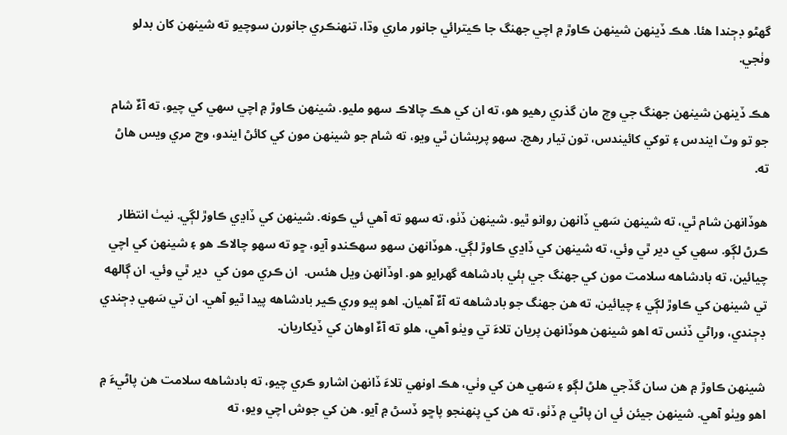گھڻو ڊڄندا هئا. هڪ ڏينھن شينھن ڪاوڙ ۾ اچي جھنگ جا ڪيترائي جانور ماري وڌا، تنھنڪري جانورن سوچيو ته شينھن کان بدلو وٺجي.

هڪ ڏينھن شينھن جھنگ جي وچ مان گذري رهيو هو، ته ان کي هڪ چالاڪ سھو مليو. شينھن ڪاوڙ ۾ اچي سھي کي چيو، ته آءٌ شام جو تو وٽ ايندس ۽ توکي کائيندس، تون تيار رهج. سھو پريشان ٿي ويو، ته شام جو شينھن مون کي کائڻ ايندو، وڃ مري ويس هاڻ ته.

هوڏانھن شام ٿي، ته شينھن سَھي ڏانھن روانو ٿيو. شينھن ڏٺو، ته سھو ته آهي ئي ڪونه. شينھن کي ڏاڍي ڪاوڙ لڳي. نيٺ انتظار ڪرڻ لڳو. سھي کي دير ٿي وئي، ته شينھن کي ڏاڍي ڪاوڙ لڳي. هوڏانھن سھو سھڪندو آيو، ڇو ته سھو چالاڪ هو ۽ شينھن کي اچي چيائين، ته بادشاهه سلامت مون کي جھنگ جي ٻئي بادشاهه گھرايو هو. اوڏانھن ويل هئس.  ان ڪري مون کي  دير ٿي وئي. ان ڳالھه تي شينھن کي ڪاوڙ لڳي ۽ چيائين، ته هن جھنگ جو بادشاھه ته آءٌ آهيان. اهو ٻيو وري ڪير بادشاهه پيدا ٿيو آهي. ان تي سَھي ڊڄندي ڊڄندي، وراڻي ڏنس ته اهو شينھن هوڏانھن پريان تلاءَ تي ويٺو آهي، هلو ته آءٌ اوهان کي ڏيکاريان.

شينھن ڪاوڙ ۾ هن سان گڏجي هلڻ لڳو ۽ سَھي هن کي وٺي، هڪ اونھي تلاءَ ڏانھن اشارو ڪري چيو، ته بادشاهه سلامت هن پاڻيءَ ۾ اهو ويٺو آهي. شينھن جيئن ئي ان پاڻي ۾ ڏٺو، ته هن کي پنھنجو پاڇو ڏسڻ ۾ آيو. هن کي جوش اچي ويو، ته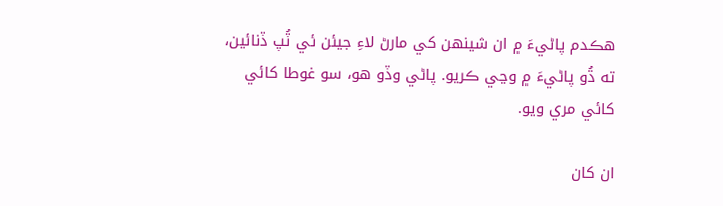هڪدم پاڻيءَ ۾ ان شينھن کي مارڻ لاءِ جيئن ئي ٽُپ ڏنائين، ته ڌُو پاڻيءَ ۾ وڃي ڪريو. پاڻي وڏو هو، سو غوطا کائي کائي مري ويو.

ان کان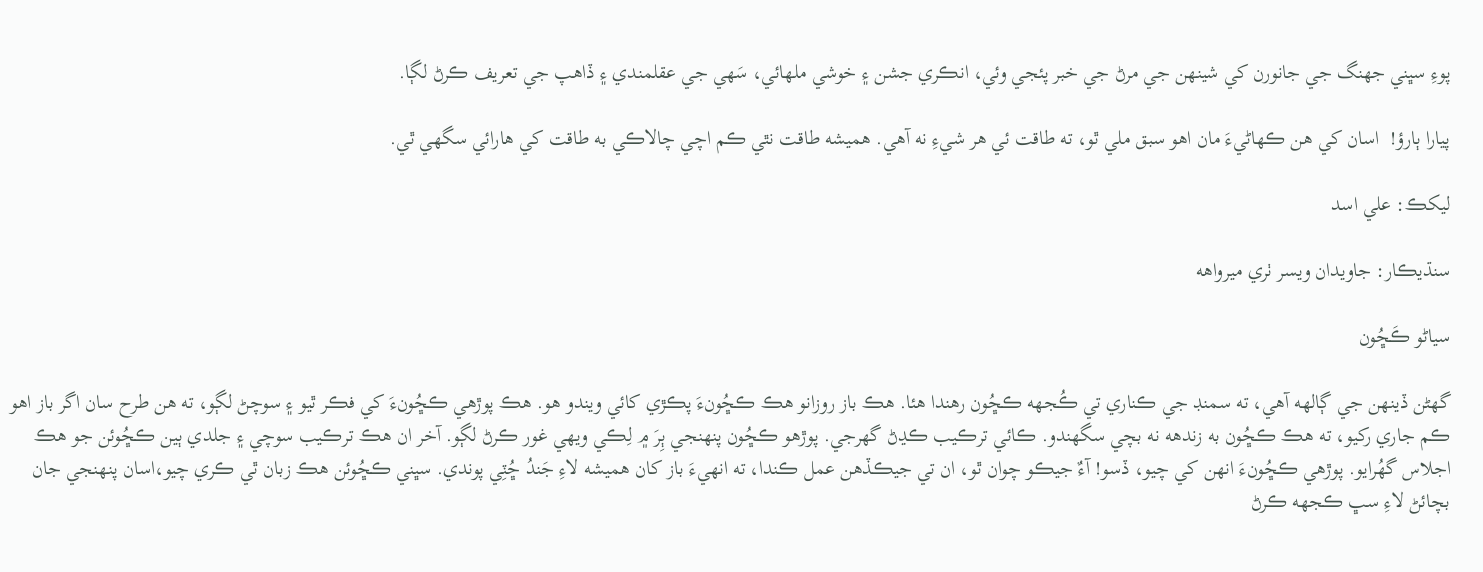پوءِ سڀني جھنگ جي جانورن کي شينھن جي مرڻ جي خبر پئجي وئي، انڪري جشن ۽ خوشي ملھائي، سَھي جي عقلمندي ۽ ڏاهپ جي تعريف ڪرڻ لڳا.

پيارا ٻارؤ!  اسان کي هن ڪھاڻيءَ مان اهو سبق ملي ٿو، ته طاقت ئي هر شيءِ نه آهي. هميشه طاقت نٿي ڪم اچي چالاڪي به طاقت کي هارائي سگھي ٿي.

ليکڪ: علي اسد

سنڌيڪار: جاويدان ويسر ٺري ميرواهه

سياڻو ڪَڇُون

گھڻن ڏينھن جي ڳالھه آهي، ته سمنڊ جي ڪناري تي ڪُجھه ڪڇُون رهندا هئا. هڪ باز روزانو هڪ ڪڇُونءَ پڪڙي کائي ويندو هو. هڪ پوڙهي ڪڇُونءَ کي فڪر ٿيو ۽ سوچڻ لڳو، ته هن طرح سان اگر باز اهو ڪم جاري رکيو، ته هڪ ڪڇُون به زندھه نه بچي سگھندو. ڪائي ترڪيب ڪڍڻ گھرجي. پوڙهو ڪڇُون پنھنجي ٻِرَ ۾ لِڪي ويھي غور ڪرڻ لڳو. آخر ان هڪ ترڪيب سوچي ۽ جلدي ٻين ڪڇُوئن جو هڪ اجلاس گھُرايو. پوڙهي ڪڇُونءَ انھن کي چيو، ڏسو! آءٌ جيڪو چوان ٿو، ان تي جيڪڏهن عمل ڪندا، ته انھيءَ باز کان هميشه لاءِ جَندُ ڇُٽِي پوندي. سڀني ڪڇُوئن هڪ زبان ٿي ڪري چيو،اسان پنھنجي جان بچائڻ لاءِ سڀ ڪجھه ڪرڻ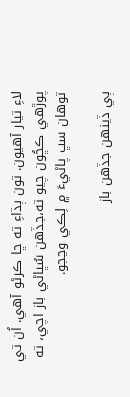لاءِ تيار آهيون. تون ٻڌاءِ ته ڇا ڪرڻو آهي. اُن تي پوڙهي ڪڇُون چيو ته،جڏهن سُڀاڻي باز اچي، ته توهان سڀ پاڻيءَ ۾ لِڪي وڃجو.

ٻي ڏينھن جڏهن باز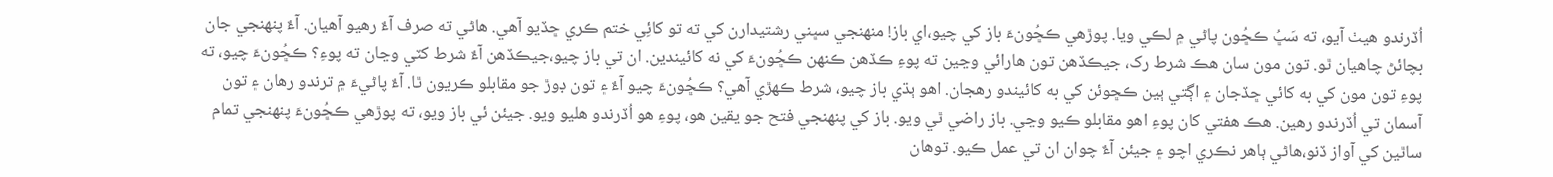اُڏرندو هيٺ آيو، ته سَڀُ ڪڇُون پاڻي ۾ لڪي ويا. پوڙهي ڪڇُونءَ باز کي چيو،اي باز! منھنجي سڀني رشتيدارن کي ته تو کائِي ختم ڪري ڇڏيو آهي. هاڻي ته صرف آءٌ رهيو آهيان. آءٌ پنھنجي جان بچائڻ چاهيان ٿو. تون مون سان هڪ شرط رک، جيڪڏهن تون هارائي وڃين ته پوءِ ڪڏهن ڪنھن ڪڇُونءَ کي نه کائيندين. ان تي باز چيو،جيڪڏهن آءٌ شرط کٽي وڃان ته پوءِ؟ ڪڇُونءَ چيو، ته پوءِ تون مون کي به کائي ڇڏجان ۽ اڳتي ٻين ڪڇوئن کي به کائيندو رهجان. اهو ٻڌي باز چيو، شرط ڪھڙي آهي؟ ڪڇُونءَ چيو آءٌ ۽ تون ڊوڙ جو مقابلو ڪريون ٿا. آءٌ پاڻيءَ ۾ ترندو رهان ۽ تون آسمان تي اُڏرندو رهين. هڪ هفتي کان پوءِ اهو مقابلو ڪيو وڃي. باز راضي ٿي ويو. باز کي پنھنجي فتح جو يقين هو، پوءِ هو اُڏرندو هليو ويو. جيئن ئي باز ويو، ته پوڙهي ڪڇُونءَ پنھنجي تمام ساٿين کي آواز ڏنو،هاڻي ٻاهر نڪري اچو ۽ جيئن آءٌ چوان ان تي عمل ڪيو. توهان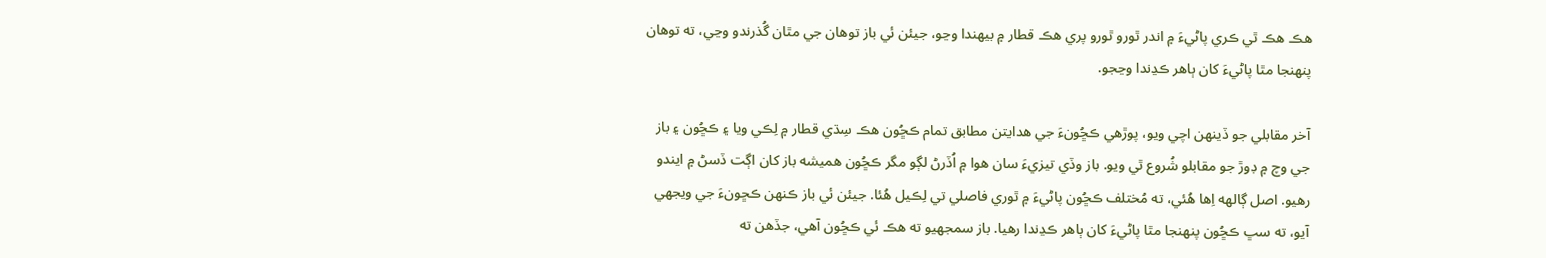هڪ هڪ ٿي ڪري پاڻيءَ ۾ اندر ٿورو ٿورو پري هڪ قطار ۾ بيھندا وڃو، جيئن ئي باز توهان جي مٿان گُذرندو وڃي، ته توهان پنھنجا مٿا پاڻيءَ کان ٻاهر ڪڍندا وڃجو.

آخر مقابلي جو ڏينھن اچي ويو، پوڙهي ڪڇُونءَ جي هدايتن مطابق تمام ڪڇُون هڪ سِڌي قطار ۾ لِڪي ويا ۽ ڪڇُون ۽ باز جي وچ ۾ ڊوڙ جو مقابلو شُروع ٿي ويو. باز وڏي تيزيءَ سان هوا ۾ اُڏرڻ لڳو مگر ڪڇُون هميشه باز کان اڳت ڏسڻ ۾ ايندو رهيو. اصل ڳالھه اِها هُئي، ته مُختلف ڪڇُون پاڻيءَ ۾ ٿوري فاصلي تي لِڪيل هُئا. جيئن ئي باز ڪنھن ڪڇونءَ جي ويجھي آيو، ته سڀ ڪڇُون پنھنجا مٿا پاڻيءَ کان ٻاهر ڪڍندا رهيا. باز سمجھيو ته هڪ ئي ڪڇُون آهي، جڏهن ته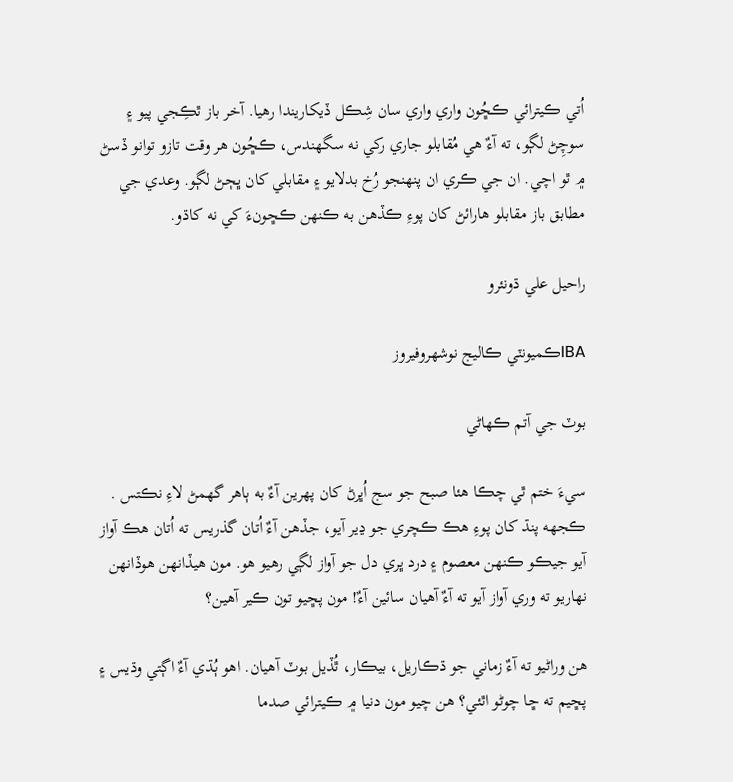اُتي ڪيترائي ڪڇُون واري واري سان شِڪل ڏيکاريندا رهيا. آخر باز ٿڪِجي پيو ۽ سوچِڻ لڳو، ته آءٌ هي مُقابلو جاري رکي نه سگھندس، ڪڇُون هر وقت تازو توانو ڏسڻ ۾ ٿو اچي. ان جي ڪري ان پنھنجو رُخ بدلايو ۽ مقابلي کان ڀڄڻ لڳو. وعدي جي مطابق باز مقابلو هارائڻ کان پوءِ ڪڏهن به ڪنھن ڪڇونءَ کي نه کاڌو.

راحيل علي ڌونئرو

IBAڪميونٽي ڪاليج نوشھروفيروز

بوٽ جي آتم ڪهاڻي

سيءَ ختم ٿي چڪا هئا صبح جو سج اُڀرڻ کان پھرين آءٌ به ٻاهر گھمڻ لاءِ نڪتس . ڪجھه پنڌ کان پوءِ هڪ ڪچري جو ڍير آيو، جڏهن آءٌ اُتان گذريس ته اُتان هڪ آواز آيو جيڪو ڪنھن معصوم ۽ درد ڀري دل جو آواز لڳي رهيو هو. مون هيڏانھن هوڏانھن نھاريو ته وري آواز آيو ته آءٌ آهيان سائين آءٌ! مون پڇيو تون ڪير آهين؟

هن وراڻيو ته آءٌ زماني جو ڌڪاريل، بيڪار، ٿُڏيل بوٽ آهيان. اهو ٻُڌي آءٌ اڳتي وڌيس ۽ پڇيم ته ڇا چوڻو اٿئي؟ هن چيو مون دنيا ۾ ڪيترائي صدما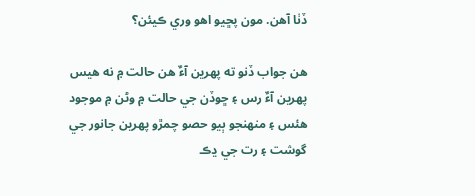ڏٺا آهن. مون پڇيو اهو وري ڪيئن؟

هن جواب ڏنو ته پھرين آءٌ هن حالت ۾ نه هيس پھرين آءٌ رس ۽ ڇوڏن جي حالت ۾ وڻن ۾ موجود هئس ۽ منھنجو ٻيو حصو چمڙو پھرين جانور جي گوشت ۽ رت جي ڍڪ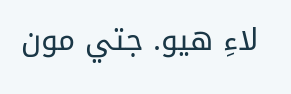لاءِ هيو. جتي مون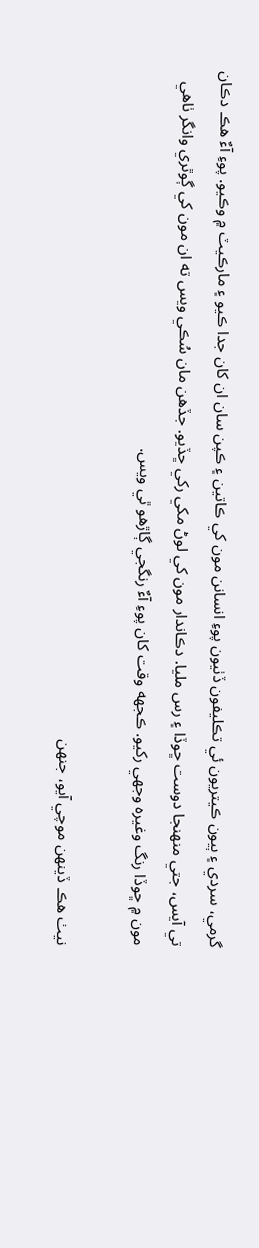گرمي، سردي ۽ ٻيون ڪيتريون ئي تڪليفون ڏٺيون پوءِ انسانن مون کي ڪاتين ۽ ڪپن سان ان کان جدا ڪيو ۽ مارڪيٽ ۾ وڪيو. پوءِ آءٌ هڪ دڪان تي آيس، جتي منھنجا دوست ڇوڏا ۽ رس مليا. دڪاندار مون کي لوڻ مکي رکي ڇڏيو. جڏهن مان سُڪي ويس ته ان مون کي ڳوٿري وانگر ٺاهي مون ۾ ڇوڏا رنگ وغيره وجھي رکيو. ڪجھه وقت کان پوءِ آءٌ رنگجي ڳاڙهو ٿي ويس.

نيٺ هڪ ڏينھن موچي آيو، جنھن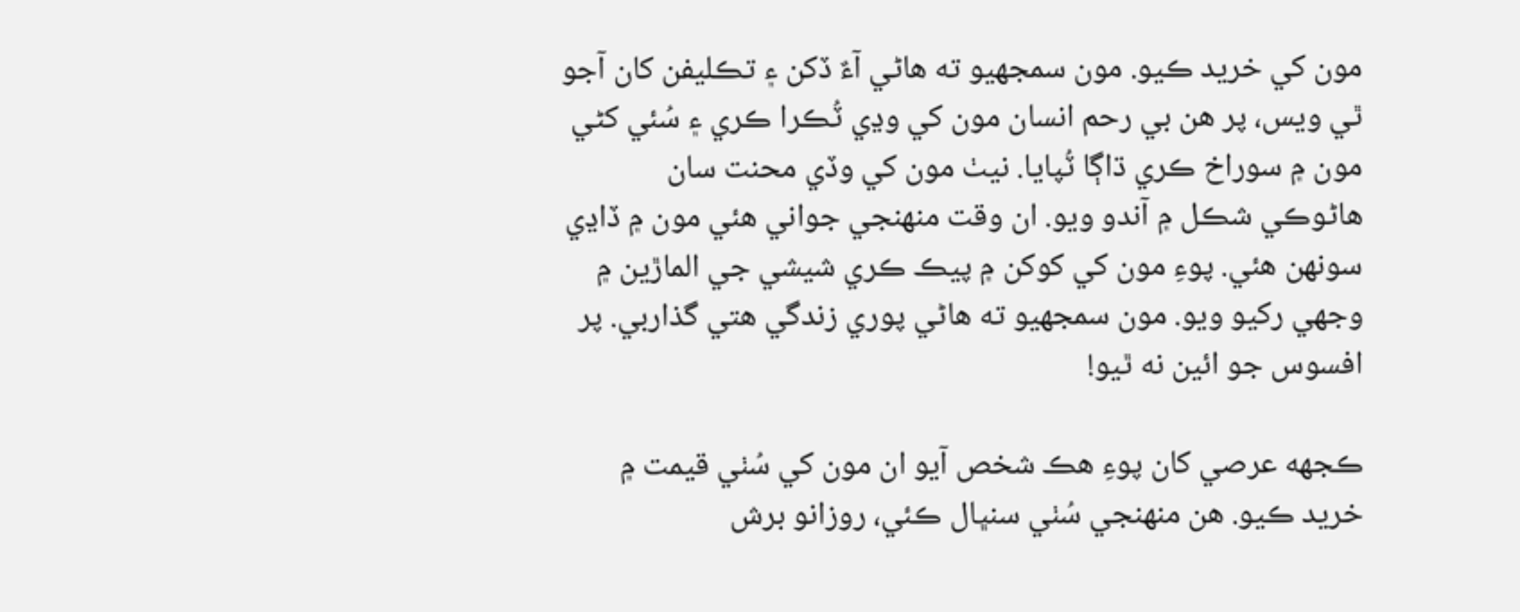مون کي خريد ڪيو. مون سمجھيو ته هاڻي آءٌ ڏکن ۽ تڪليفن کان آجو ٿي ويس، پر هن بي رحم انسان مون کي وڍي ٽُڪرا ڪري ۽ سُئي کڻي مون ۾ سوراخ ڪري ڌاڳا ٽُپايا. نيٺ مون کي وڏي محنت سان هاڻوڪي شڪل ۾ آندو ويو. ان وقت منھنجي جواني هئي مون ۾ ڏاڍي سونھن هئي. پوءِ مون کي کوکن ۾ پيڪ ڪري شيشي جي الماڙين ۾ وجھي رکيو ويو. مون سمجھيو ته هاڻي پوري زندگي هتي گذاربي. پر افسوس جو ائين نه ٿيو!

ڪجھه عرصي کان پوءِ هڪ شخص آيو ان مون کي سُٺي قيمت ۾ خريد ڪيو. هن منھنجي سُٺي سنڀال ڪئي، روزانو برش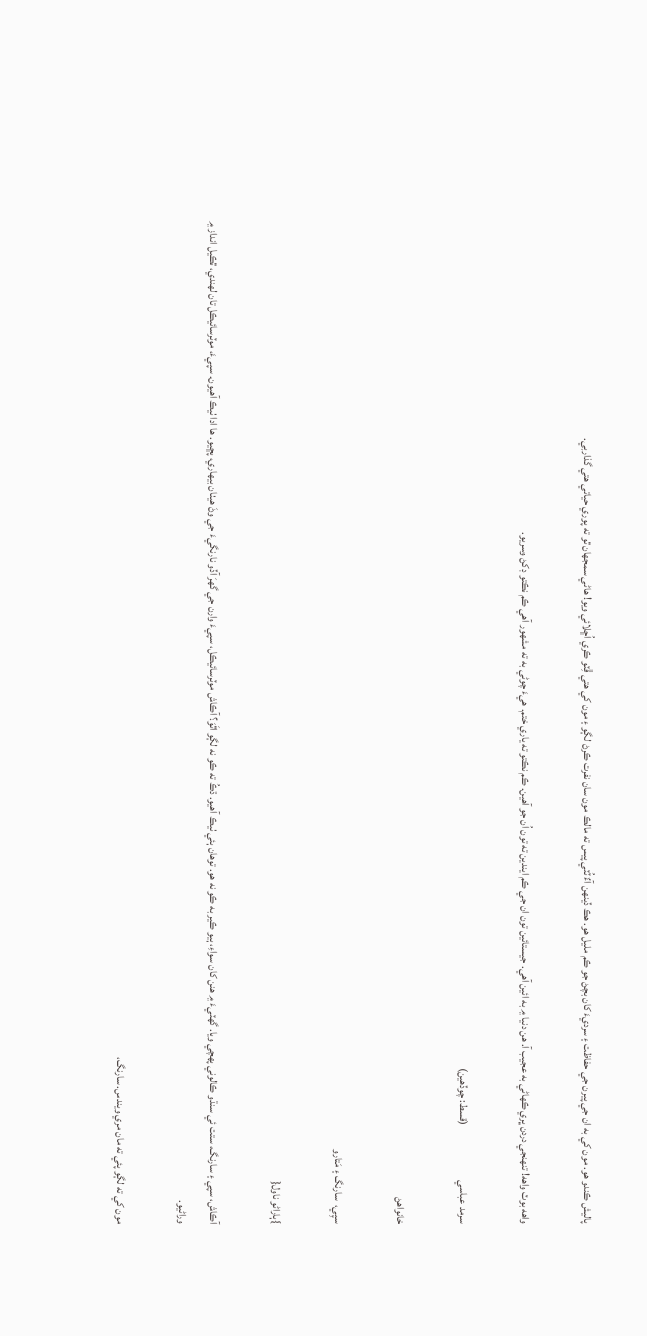پاليش ڪندو هو. مون کي به ان جي پيرن جي حفاظت ۽ سرديءَ کان بچڻ جو ڪم مليل هو. هڪ ڏينھن آءٌ ٽُٽي پيس ته مالڪ مون سان نفرت ڪرڻ لڳو ۽ مون کي هتي ڦِٽو ڪري اُڇلائي ويو! هاڻي سمجھان ٿو ته پوري حياتي هتي گذاربي.

واهه بوٽ واهه! تنھنجي دردن ڀري ڪھاڻي به عجيب آ. هن دنيا ۾ به ائين آهي. جيستائين تون ان جي ڪم ايندين ته تون اُن جو آهين. ڪم نڪتو ته ياري ختم. هيءَ چوڻي به ته مشھور آهي ڪم نڪتو ڊکڻ وسريو.

سرمد عباسي                          (قسط: چوڏهين)

خانواهڻ

سپِي،  سارنگ ۽ مَتارو

}ٻاراڻو ناول{

آڪاش، سپي ۽ سارنگ، ستت ئي سنڌو ڪالوني پھچي ويا. گھٽيءَ ۾ ھنن کان سواءِ، ٻيو ڪير به ڪو نه ھو. توھان ٻئي ٺيڪ آھيو. ڌڪُ ته ڪو نه لڳو اٿَوَ؟ آڪاش موٽرسائيڪل، سپيءَ وارن جي گھرَ آڏو نارنگيءَ جي وڻَ ھيٺان بيھاري، پڇيو. ھا ادا ٺيڪ آھيون. سپيءَ، موٽرسائيڪل تان لھندي، ٿڪيل انداز ۾ وراڻيو.

مون کي ته لڳو پئي ته مان مري ويندس. سارنگ،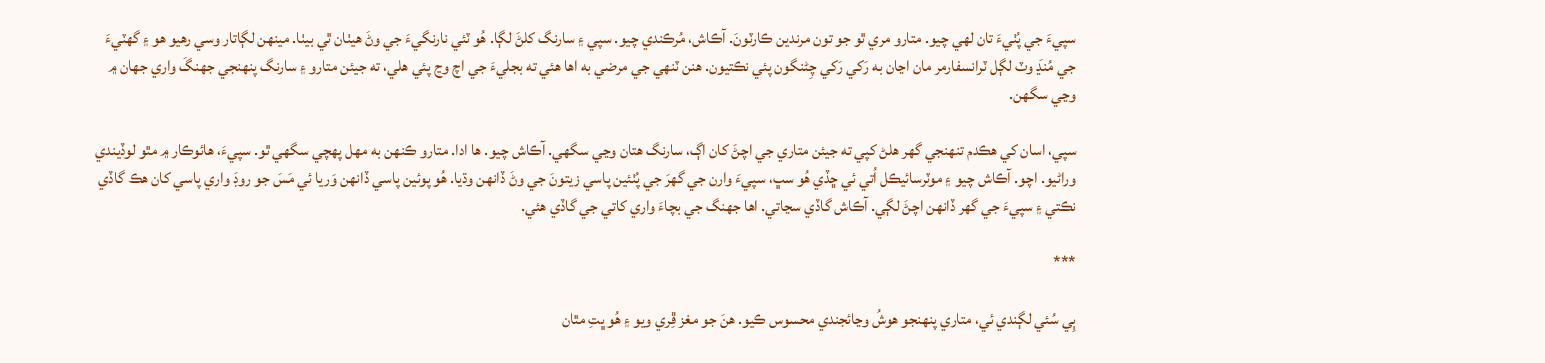سپيءَ جي پُٺيءَ تان لھي چيو. متارو مري ٿو جو تون مرندين ڪارٽونَ. آڪاش، مُرڪندي چيو. سپي ۽ سارنگ کلڻَ لڳا. ھُو ٽئي نارنگيءَ جي وڻَ ھيٺان ٿي بيٺا. مينھن لڳاتار وسي رھيو ھو ۽ گهٽيءَ جي مُنڍَ وٽ لڳل ٽرانسفارمر مان اڃان به رَکي رَکي چِڻنگون پئي نڪتيون. ھنن ٽنھي جي مرضي به اھا ھئي ته بجليءَ جي اچ وڃ پئي ھلي، ته جيئن متارو ۽ سارنگ پنھنجي جھنگَ واري جھان ۾ وڃي سگھن.

سپي، اسان کي ھڪدم تنھنجي گھر ھلڻ کپي ته جيئن متاري جي اچڻَ کان اڳ، سارنگ ھتان وڃي سگھي. آڪاش چيو. ھا ادا. متارو ڪنھن به مھل پھچي سگهي ٿو. سپيءَ، ھائوڪار ۾ مٿو لوڏيندي وراڻيو. اچو. آڪاش چيو ۽ موٽرسائيڪل اُتي ئي ڇڏي ھُو سڀ، سپيءَ وارن جي گھرَ جي پُٺئين پاسي زيتونَ جي وڻَ ڏانھن وڌيا. ھُو پوئين پاسي ڏانھن وَريا ئي مَسَ جو روڊَ واري پاسي کان ھڪ گاڏي نڪتي ۽ سپيءَ جي گھر ڏانھن اچڻَ لڳي. آڪاش گاڏي سڃاتي. اھا جھنگ جي بچاءَ واري کاتي جي گاڏي ھئي.

***

ٻِي سُئي لڳندي ئي، متاري پنھنجو ھوشُ وڃائجندي محسوس ڪيو. ھنَ جو مغز ڦِري ويو ۽ ھُو ڀتِ مٿان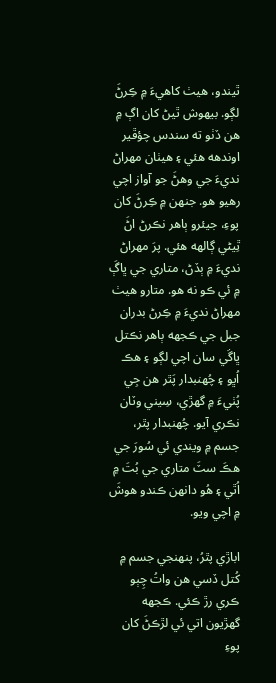ٿيندو، ھيٺ کاھيءَ ۾ ڪِرڻَ لڳو. بيھوش ٿيڻ کان اڳ ۾ ھن ڏٺو ته سندس چؤڦير اوندھه ھئي ۽ ھيٺان مھراڻ نديءَ جي وھڻَ جو آواز اچي رھيو ھو. جنھن ۾ ڪِرڻَ کان پوءِ، جيئرو ٻاھر نڪرڻ اڻَ ٿِيڻي ڳالھه ھئي. پرَ مھراڻ نديءَ ۾ ٻڏڻ، متاري جي ڀاڳَ ۾ ئي ڪو نه ھو. متارو ھيٺ مھراڻ نديءَ ۾ ڪِرڻ بدران جبل جي ڪجھه ٻاھر نڪتل ڀاڱي سان اچي لڳو ۽ ھڪ اُڀو ۽ چُھنبدار پَٿر ھن جِي پُٺيءَ ۾ گھڙي، سِيني وٽان نڪري آيو. چُھنبدار پٿر، جسم ۾ ويندي ئي سُورَ جي ھڪَ سٽَ متاري جي بُتَ ۾ اُٿي ۽ ھُو دانھن ڪندو ھوشَ ۾ اچي ويو.

اباڙي پٿرُ، پنھنجي جسم ۾ کُتل ڏسي ھن واتُ چِٻو ڪري رڙ ڪئي. ڪجھه گھڙيون اتي ئي لڙڪڻَ کان پوءِ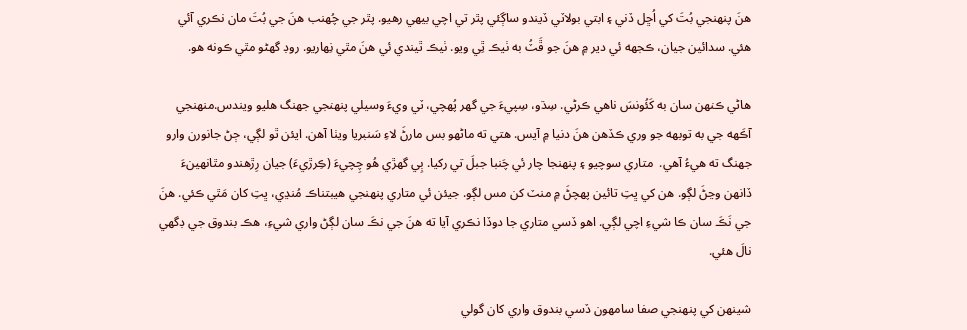ھنَ پنھنجي بُتَ کي اُڇل ڏني ۽ ابتي بولاٽي ڏيندو ساڳئي پٿر تي اچي بيھي رھيو. پٿر جي چُھنب ھنَ جي بُتَ مان نڪري آئي ھئي. سدائين جيان، ڪجھه ئي دير ۾ ھنَ جو ڦَٽُ به ٺيڪ ٿِي ويو. ٺيڪ ٿيندي ئي ھنَ مٿي نِھاريو. روڊ گھڻو مٿي ڪونه ھو.

ھاڻي ڪنھن سان به کَئُونسَ ناھي ڪرڻي. سِڌو، سِپيءَ جي گھر پُھچي، ٽي ويءَ وسيلي پنھنجي جھنگ ھليو ويندس.منھنجي آڪَھه جي به توبھه جو وري ڪڏهن ھنَ دنيا ۾ آيس. ھتي ته ماڻھو بس مارڻَ لاءِ سَنبريا ويٺا آھن. ايئن ٿو لڳي، ڄڻ جانورن وارو جھنگ ته ھيءُ آھي.  متاري سوچيو ۽ پنھنجا چار ئي چَنبا جبلَ تي رکيا. ٻِي گھڙي ھُو چِچيءَ (ڪِرڙيءَ) جيان رِڙھندو مٿانھينءَ ڏانھن وڃڻَ لڳو. ھن کي ڀتِ تائين پھچڻَ ۾ منٽ کن مس لڳو. جيئن ئي متاري پنھنجي ھيبتناڪ مُنڍي، ڀتِ کان مَٿي ڪئي. ھنَ جي نَڪَ سان ڪا شيءِ اچي لڳي. اھو ڏسي متاري جا دوڏا نڪري آيا ته ھنَ جي نڪَ سان لڳڻ واري شيءِ، ھڪ بندوق جي ڊگھي نالَ ھئي.

شينھن کي پنھنجي صفا سامھون ڏسي بندوق واري کان گولي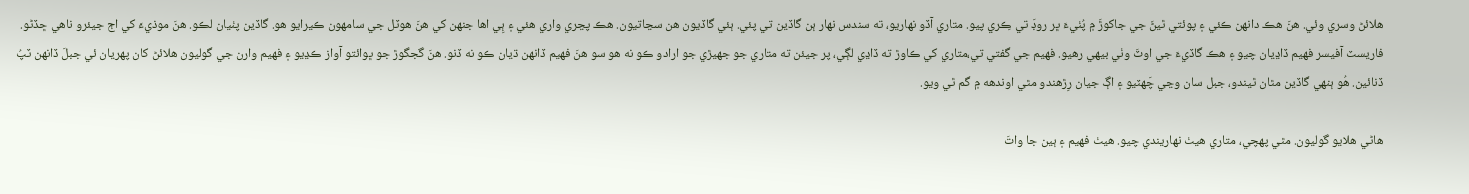ھلائڻ وسري وئي. ھنَ ھڪ دانھن ڪئي ۽ پوئتي ٿيڻَ جي جاکوڙَ ۾ پُٺيءَ ڀر روڊَ تي ڪِري پيو. متاري آڏو نھاريو، ته سندس نھار ٻن گاڏين تي پئي. ٻئي گاڏيون ھن سڃاتيون. ھڪ پڃري واري ھئي ۽ ٻِي اھا جنھن کي ھنَ ھوٽل جي سامھون ڪيرايو ھو. گاڏين پٺيان لڪو. ھنَ موذيءَ کي اڄ جيئرو ناھي ڇڏڻو. فاريسٽ آفيسر فھيم ڏاڍيان چيو ۽ ھڪ گاڏيءَ جي اوٽَ وٺي بيھي رھيو. فھيم جي گفتي تي،متاري کي ڪاوڙ ته ڏاڍي لڳي، پر جيئن ته متاري جو جھيڙي جو ارادو ڪو نه ھو سو ھنَ فھيم ڏانھن ڌيان ڪو نه ڏنو. ھنَ گجگوڙ جو ڀوائتو آواز ڪڍيو ۽ فھيم وارن جي گوليون ھلائڻ کان پھريان ئي جبلَ ڏانھن ٽپُ ڏنائين. ھُو ٻنھي گاڏين مٿان ٿيندو، جبل سان وڃي چَھٽيو ۽ اڳ جيان رِڙھندو مٿي اوندھه ۾ گم ٿي ويو.

ھاڻي ھلايو گوليون. مٿي پھچي، متاري ھيٺ نھاريندي چيو. ھيٺ فھيم ۽ ٻين جا واتَ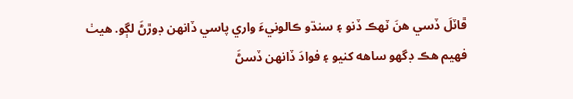ڦاٽلَ ڏسي ھنَ ٽھڪ ڏنو ۽ سنڌو ڪالونيءَ واري پاسي ڏانھن ڊوڙڻَ لڳو. ھيٺ فھيم ھڪ ڊگھو ساھه کنيو ۽ فوادَ ڏانھن ڏسڻَ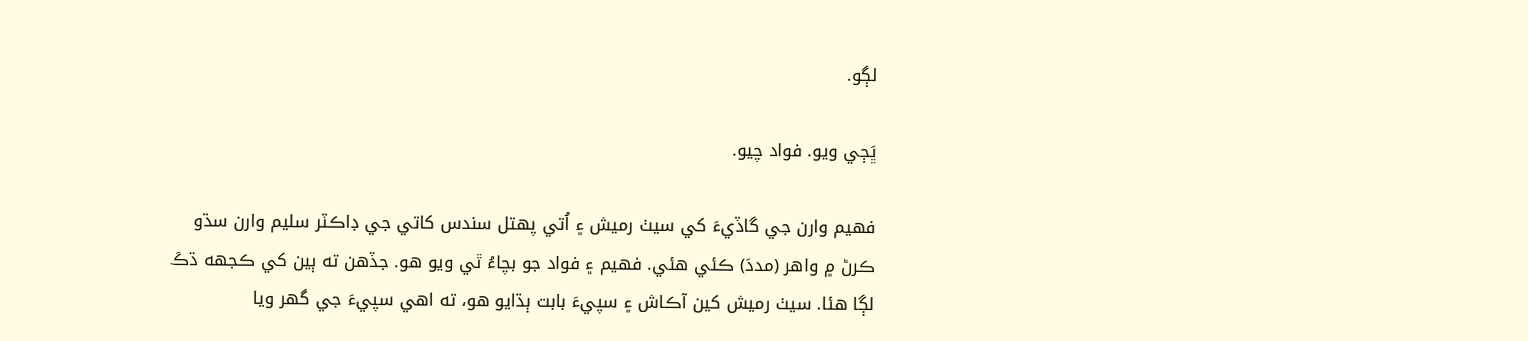لڳو.

ڀَڄي ويو. فواد چيو.

فھيم وارن جي گاڏيءَ کي سيٺ رميش ۽ اُتي پھتل سندس کاتي جي ڊاڪٽر سليم وارن سڌو ڪرڻ ۾ واھر (مددَ) ڪئي ھئي. فھيم ۽ فواد جو بچاءُ ٿي ويو ھو. جڏھن ته ٻين کي ڪجھه ڌڪَ لڳا ھئا. سيٺ رميش کين آڪاش ۽ سپيءَ بابت ٻڌايو ھو، ته اھي سپيءَ جي گھر ويا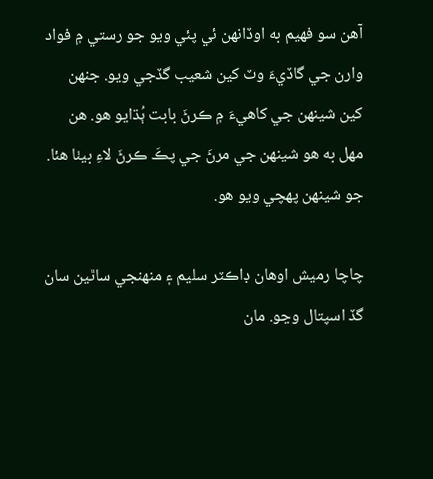آھن سو فھيم به اوڏانھن ئي پئي ويو جو رستي ۾ فواد وارن جي گاڏيءَ وٽ کين شعيب گڏجي ويو. جنھن کين شينھن جي کاھيءَ ۾ ڪرڻَ بابت ٻُڌايو ھو. ھن مھل به ھو شينھن جي مرڻَ جي پڪَ ڪرڻَ لاءِ بيٺا ھئا. جو شينھن پھچي ويو ھو.

چاچا رميش اوھان ڊاڪٽر سليم ۽ منھنجي ساٿين سان گڏ اسپتال وڃو. مان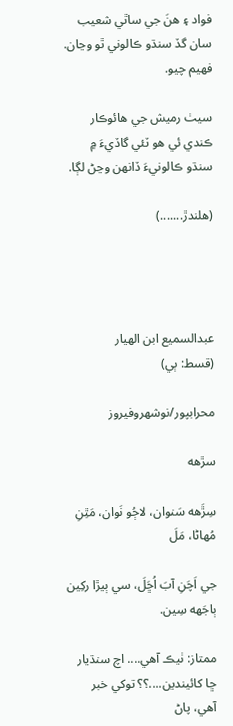فواد ۽ ھنَ جي ساٿي شعيب سان گڏ سنڌو ڪالوني ٿو وڃان. فھيم چيو.

سيٺ رميش جي ھائوڪار ڪندي ئي ھو ٽئي گاڏيءَ ۾ سنڌو ڪالونيءَ ڏانھن وڃڻ لڳا.

(هلندڙ.......)




عبدالسميع ابن الھيار                         (قسط: ٻي)

محرابپور/نوشھروفيروز

سڙهه

سِڙَهه سَنوان، لاڄُو نَوان، مَٿِنِ مُھاڻا، مَلَ

جي اَچَنِ آبَ اُڇَلَ، سي ٻيڙا رکِين ٻاجَھه سِين.

ممتاز: ٺيڪ آھي.... اچ سنڌيار ڇا کائيندين....؟؟ توکي خبر آهي، پاڻ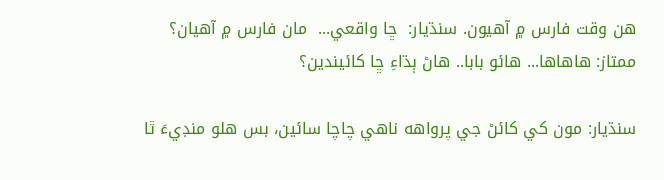ھن وقت فارس ۾ آھيون. سنڌيار:  ڇا واقعي...  مان فارس ۾ آھيان؟ ممتاز: ھاھاھا... ھائو بابا.. ھاڻ ٻڌاءِ ڇا کائيندين؟

سنڌيار: مون کي کائڻ جي پرواهه ناھي چاچا سائين، بس ھلو منڊيءَ ٿا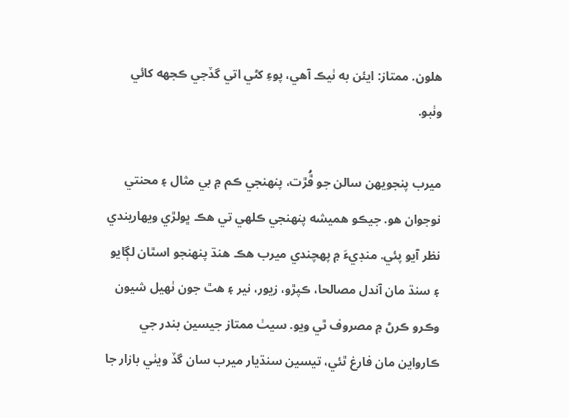ھلون. ممتاز: ايئن به ٺيڪ آهي، پوءِ کڻي اتي گڏجي ڪجھه کائي وٺبو.

ميرب پنجويھن سالن جو ڦُڙت، پنھنجي ڪم ۾ بي مثال ۽ محنتي نوجوان ھو. جيڪو ھميشه پنھنجي ڪلھي تي ھڪ ڀولڙي ويھاريندي نظر آيو پئي. منڊيءَ ۾ پھچندي ميرب ھڪ ھنڌ پنھنجو اسٿان لڳايو ۽ سنڌ مان آندل مصالحا، ڪپڙو، زيور، نير ۽ ھٿ جون ٺھيل شيون وڪرو ڪرڻ ۾ مصروف ٿي ويو. سيٺ ممتاز جيسين بندر جي ڪارواين مان فارغ ٿئي، تيسين سنڌيار ميرب سان گڏ ويٺي بازار جا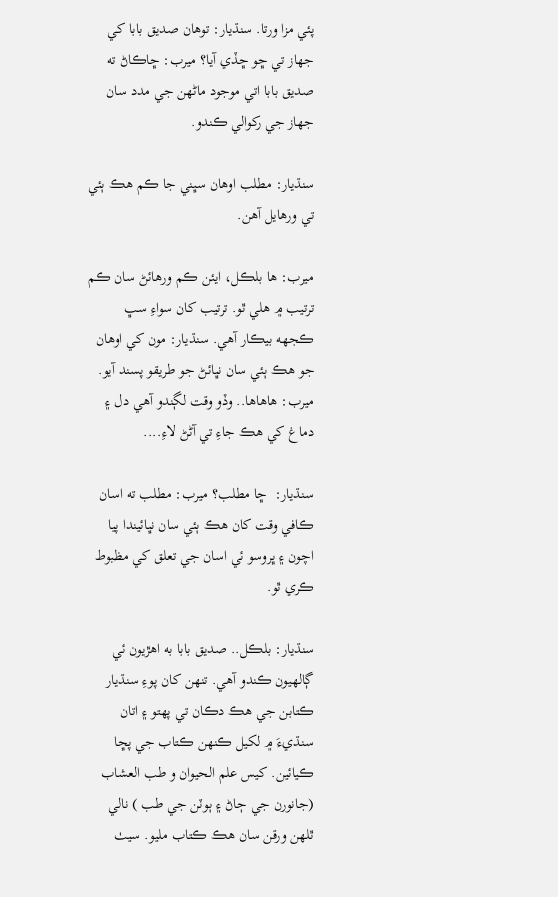پئي مزا ورتا. سنڌيار: توھان صديق بابا کي جھاز تي ڇو ڇڏي آيا؟ ميرب: ڇاڪاڻ ته صديق بابا اتي موجود ماڻھن جي مدد سان جھاز جي رکوالي ڪندو.

سنڌيار: مطلب اوھان سڀني جا ڪم ھڪ ٻئي تي ورھايل آھن.

ميرب: ھا بلڪل، ايئن ڪم ورھائڻ سان ڪم ترتيب ۾ ھلي ٿو. ترتيب کان سواءِ سڀ ڪجھه بيڪار آھي. سنڌيار: مون کي اوھان جو ھڪ ٻئي سان نڀائڻ جو طريقو پسند آيو. ميرب: ھاھاھا.. وڏو وقت لڳندو آهي دل ۽ دماغ کي ھڪ جاءِ تي آڻڻ لاءِ....

سنڌيار:  ڇا مطلب؟ ميرب: مطلب ته اسان ڪافي وقت کان ھڪ ٻئي سان نڀائيندا پيا اچون ۽ ڀروسو ئي اسان جي تعلق کي مظبوط ڪري ٿو.

سنڌيار: بلڪل.. صديق بابا به اھڙيون ئي ڳالھيون ڪندو آھي. تنھن کان پوءِ سنڌيار ڪتابن جي ھڪ دڪان تي پھتو ۽ اتان سنڌيءَ ۾ لکيل ڪنھن ڪتاب جي پڇا ڪيائين. کيس علم الحيوان و طب العشاب (جانورن جي ڄاڻ ۽ ٻوٽن جي طب ) نالي ٿلھن ورقن سان ھڪ ڪتاب مليو. سيٺ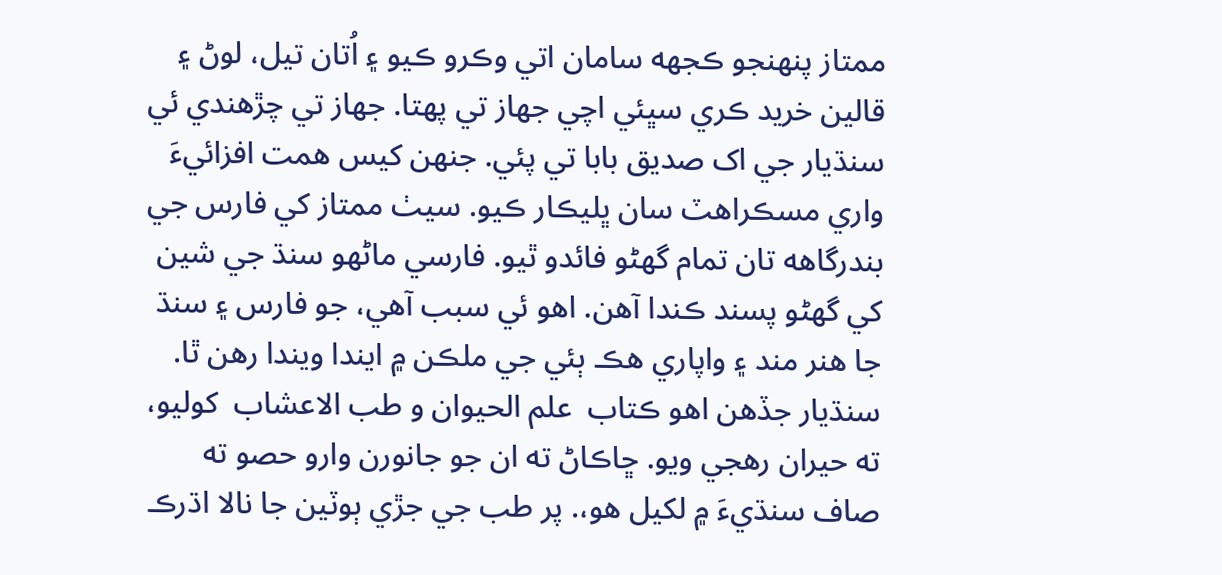ممتاز پنھنجو ڪجھه سامان اتي وڪرو ڪيو ۽ اُتان تيل، لوڻ ۽ قالين خريد ڪري سڀئي اچي جھاز تي پھتا. جھاز تي چڙھندي ئي سنڌيار جي اک صديق بابا تي پئي. جنھن کيس ھمت افزائيءَ واري مسڪراھٽ سان ڀليڪار ڪيو. سيٺ ممتاز کي فارس جي بندرگاھه تان تمام گھڻو فائدو ٿيو. فارسي ماڻھو سنڌ جي شين کي گھڻو پسند ڪندا آھن. اھو ئي سبب آهي، جو فارس ۽ سنڌ جا ھنر مند ۽ واپاري ھڪ ٻئي جي ملڪن ۾ ايندا ويندا رھن ٿا. سنڌيار جڏھن اھو ڪتاب  علم الحيوان و طب الاعشاب  کوليو، ته حيران رھجي ويو. ڇاڪاڻ ته ان جو جانورن وارو حصو ته صاف سنڌيءَ ۾ لکيل ھو،. پر طب جي جڙي ٻوٽين جا نالا اڌرڪ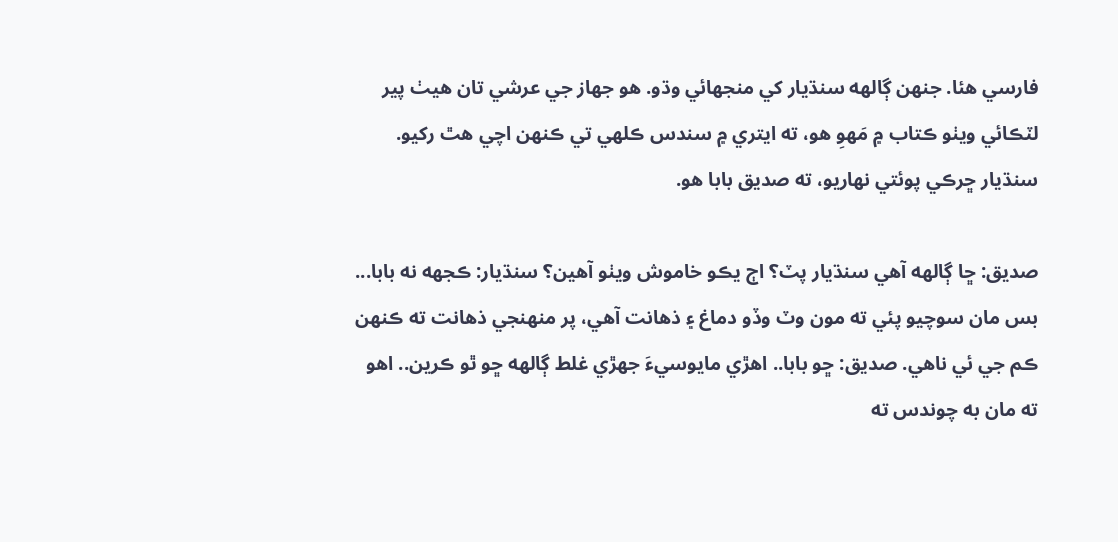فارسي ھئا. جنھن ڳالھه سنڌيار کي منجھائي وڌو. ھو جھاز جي عرشي تان ھيٺ پير لٽڪائي ويٺو ڪتاب ۾ مَھوِ ھو، ته ايتري ۾ سندس ڪلھي تي ڪنھن اچي ھٿ رکيو. سنڌيار ڇرڪي پوئتي نھاريو، ته صديق بابا ھو.

صديق: ڇا ڳالھه آھي سنڌيار پٽ؟ اڄ يڪو خاموش ويٺو آھين؟ سنڌيار: ڪجھه نه بابا... بس مان سوچيو پئي ته مون وٽ وڏو دماغ ۽ ذھانت آھي، پر منھنجي ذھانت ته ڪنھن ڪم جي ئي ناھي. صديق: ڇو بابا.. اھڙي مايوسيءَ جھڙي غلط ڳالھه ڇو ٿو ڪرين.. اھو ته مان به چوندس ته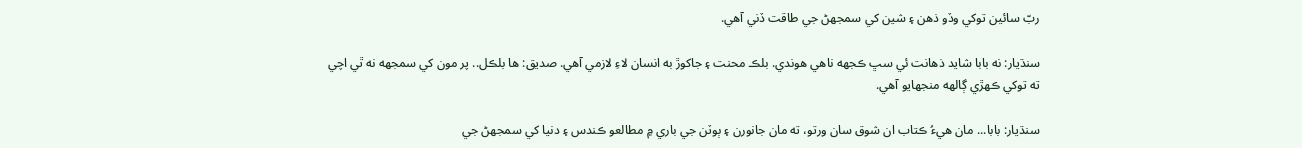ربّ سائين توکي وڏو ذھن ۽ شين کي سمجھڻ جي طاقت ڏني آهي.

سنڌيار: نه بابا شايد ذھانت ئي سڀ ڪجھه ناھي ھوندي. بلڪ محنت ۽ جاکوڙ به انسان لاءِ لازمي آهي. صديق: ھا بلڪل.. پر مون کي سمجھه نه ٿي اچي ته توکي ڪھڙي ڳالھه منجھايو آھي.

سنڌيار: بابا... مان ھيءُ ڪتاب ان شوق سان ورتو، ته مان جانورن ۽ ٻوٽن جي باري ۾ مطالعو ڪندس ۽ دنيا کي سمجھڻ جي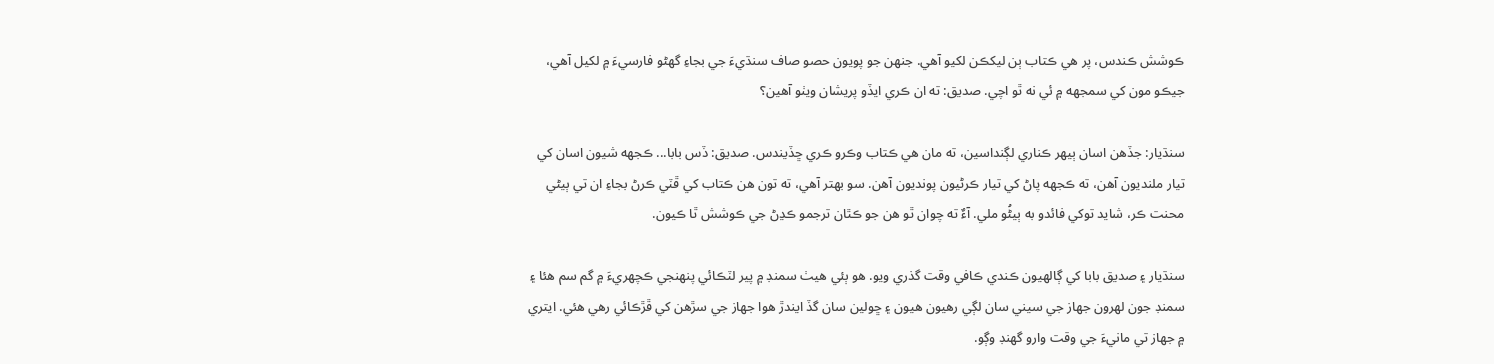ڪوشش ڪندس، پر ھي ڪتاب ٻن ليکڪن لکيو آهي. جنھن جو پويون حصو صاف سنڌيءَ جي بجاءِ گھڻو فارسيءَ ۾ لکيل آھي، جيڪو مون کي سمجھه ۾ ئي نه ٿو اچي. صديق: ته ان ڪري ايڏو پريشان ويٺو آھين؟

سنڌيار: جڏھن اسان ٻيھر ڪناري لڳنداسين، ته مان ھي ڪتاب وڪرو ڪري ڇڏيندس. صديق: ڏس بابا... ڪجھه شيون اسان کي تيار ملنديون آهن، ته ڪجھه پاڻ کي تيار ڪرڻيون پونديون آهن. سو بھتر آھي، ته تون ھن ڪتاب کي ڦٽي ڪرڻ بجاءِ ان تي ٻيڻي محنت ڪر، شايد توکي فائدو به ٻيڻُو ملي. آءٌ ته چوان ٿو ھن جو ڪٿان ترجمو ڪڍڻ جي ڪوشش ٿا ڪيون.

سنڌيار ۽ صديق بابا کي ڳالھيون ڪندي ڪافي وقت گذري ويو. ھو ٻئي ھيٺ سمنڊ ۾ پير لٽڪائي پنھنجي ڪچھريءَ ۾ گم سم ھئا ۽ سمنڊ جون لھرون جھاز جي سيني سان لڳي رھيون ھيون ۽ ڇولين سان گڏ ايندڙ ھوا جھاز جي سڙھن کي ڦڙڪائي رھي ھئي. ايتري ۾ جھاز تي مانيءَ جي وقت وارو گھنڊ وڳو.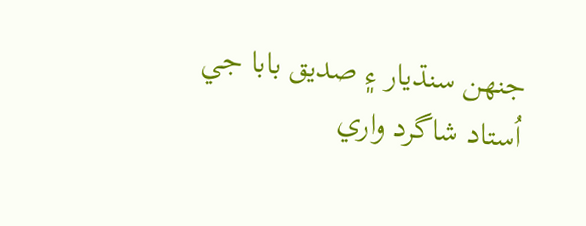جنھن سنڌيار ۽ صديق بابا جي اُستاد شاگرد واري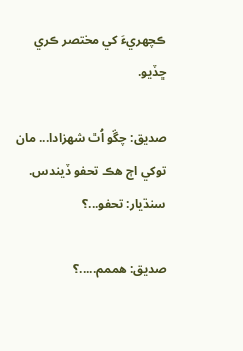ڪچھريءَ کي مختصر ڪري ڇڏيو.

صديق: چڱو اُٿ شھزادا... مان توکي اڄ ھڪ تحفو ڏيندس. سنڌيار: تحفو...؟

صديق: ھممم.....؟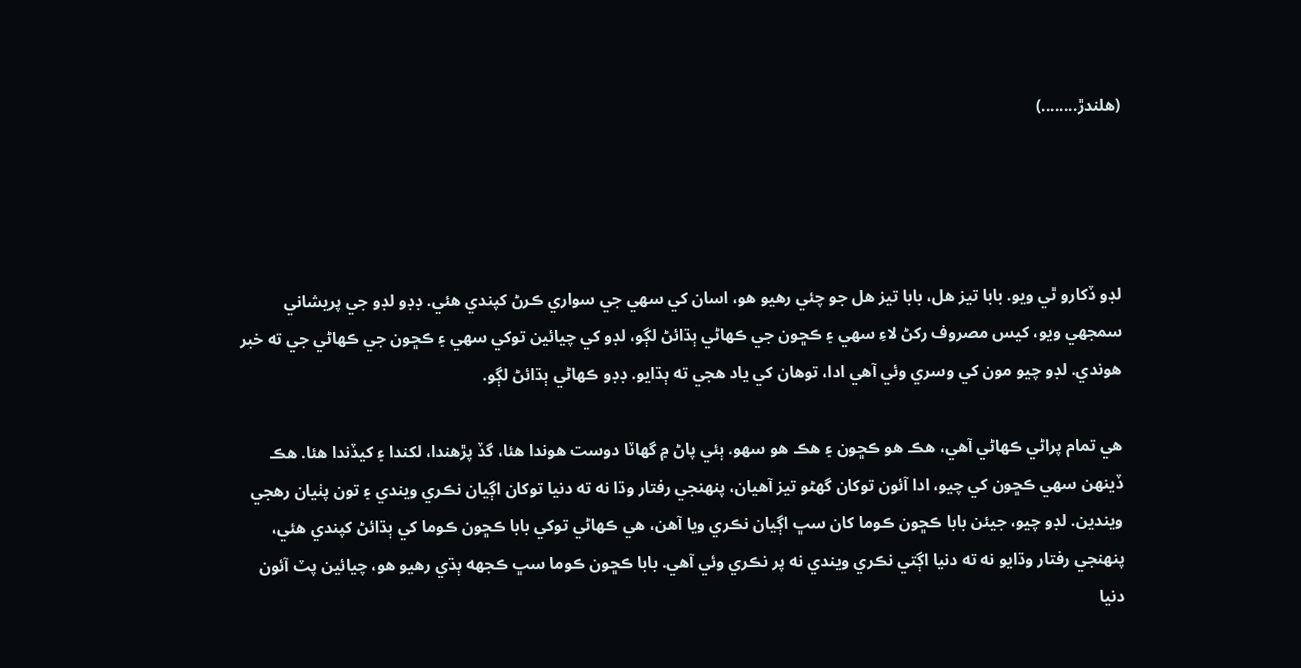(هلندڙ........)




لڊو ڏکارو ٿي ويو. بابا تيز ھل، بابا تيز ھل جو چئي رھيو ھو، اسان کي سھي جي سواري ڪرڻ کپندي هئي. ڊڊو لڊو جي پريشاني سمجھي ويو، کيس مصروف رکڻ لاءِ سھي ۽ ڪڇون جي ڪھاڻي ٻڌائڻ لڳو، لڊو کي چيائين توکي سھي ۽ ڪڇون جي ڪھاڻي جي ته خبر ھوندي. لڊو چيو مون کي وسري وئي آهي ادا، توھان کي ياد ھجي ته ٻڌايو. ڊڊو ڪھاڻي ٻڌائڻ لڳو.

ھي تمام پراڻي ڪھاڻي آھي، ھڪ ھو ڪڇون ۽ ھڪ ھو سھو. ٻئي پاڻ ۾ گھاٽا دوست ھوندا ھئا، گڏ پڙھندا، لکندا ۽ کيڏندا هئا. ھڪ ڏينھن سھي ڪڇون کي چيو، ادا آئون توکان گھڻو تيز آھيان، پنھنجي رفتار وڌا نه ته دنيا توکان اڳيان نڪري ويندي ۽ تون پٺيان رھجي ويندين. لڊو چيو، جيئن بابا ڪڇون ڪوما کان سڀ اڳيان نڪري ويا آهن، ھي ڪھاڻي توکي بابا ڪڇون ڪوما کي ٻڌائڻ کپندي ھئي، پنھنجي رفتار وڌايو نه ته دنيا اڳتي نڪري ويندي نه پر نڪري وئي آهي. بابا ڪڇون ڪوما سڀ ڪجھه ٻڌي رھيو ھو، چيائين پٽ آئون دنيا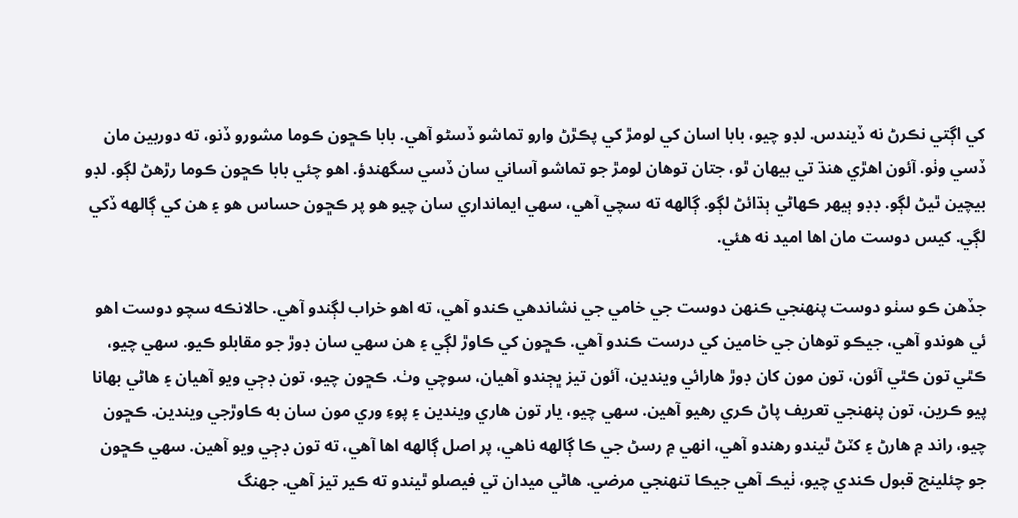کي اڳتي نڪرڻ نه ڏيندس. لڊو چيو، بابا اسان کي لومڙ کي پڪڙڻ وارو تماشو ڏسڻو آهي. بابا ڪڇون ڪوما مشورو ڏنو، ته دوربين مان ڏسي وٺو. آئون اھڙي ھنڌ تي بيھان ٿو، جتان توھان لومڙ جو تماشو آساني سان ڏسي سگھندؤ. اھو چئي بابا ڪڇون ڪوما رڙھڻ لڳو. لڊو بيچين ٿيڻ لڳو. ڊڊو ٻيھر ڪھاڻي ٻڌائڻ لڳو. ڳالھه ته سچي آھي، سھي ايمانداري سان چيو ھو پر ڪڇون حساس ھو ۽ ھن کي ڳالھه ڏکي لڳي. کيس دوست مان اھا اميد نه ھئي.

جڏھن ڪو سٺو دوست پنھنجي ڪنھن دوست جي خامي جي نشاندھي ڪندو آهي، ته اھو خراب لڳندو آهي. حالانڪه سچو دوست اھو ئي ھوندو آھي، جيڪو توھان جي خامين کي درست ڪندو آهي. ڪڇون کي ڪاوڙ لڳي ۽ ھن سھي سان ڊوڙ جو مقابلو ڪيو. سھي چيو، ڪٿي تون ڪٿي آئون، تون مون کان ڊوڙ ھارائي ويندين، آئون تيز ڀڄندو آھيان، سوچي وٺ. ڪڇون چيو، تون ڊڄي ويو آھيان ۽ ھاڻي بھانا پيو ڪرين، تون پنھنجي تعريف پاڻ ڪري رھيو آھين. سھي چيو، يار تون ھاري ويندين ۽ پوءِ وري مون سان به ڪاوڙجي ويندين. ڪڇون چيو، راند ۾ ھارڻ ۽ کٽڻ ٿيندو رھندو آھي، انھي ۾ رسڻ جي ڪا ڳالھه ناھي، پر اصل ڳالھه اھا آھي، ته تون ڊڄي ويو آھين. سھي ڪڇون جو چئلينج قبول ڪندي چيو، ٺيڪ آهي جيڪا تنھنجي مرضي. ھاڻي ميدان تي فيصلو ٿيندو ته ڪير تيز آھي. جھنگ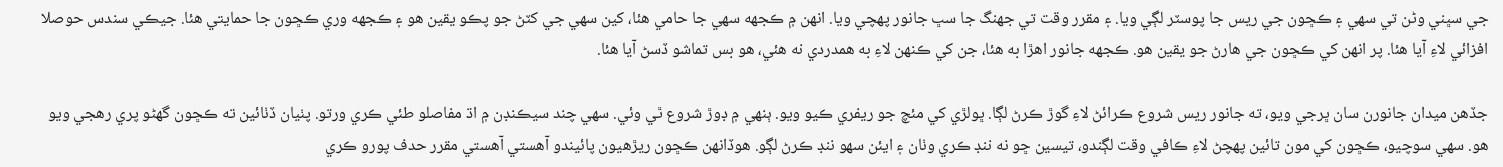جي سڀني وڻن تي سھي ۽ ڪڇون جي ريس جا پوسٽر لڳي ويا. ۽ مقرر وقت تي جھنگ جا سڀ جانور پھچي ويا. انھن ۾ ڪجھه سھي جا حامي ھئا، کين سھي جي کٽڻ جو پڪو يقين ھو ۽ ڪجھه وري ڪڇون جا حمايتي ھئا. جيڪي سندس حوصلا افزائي لاءِ آيا ھئا. پر انھن کي ڪڇون جي ھارڻ جو يقين ھو. ڪجھه جانور اھڙا به ھئا، جن کي ڪنھن لاءِ به ھمدردي نه ھئي، ھو بس تماشو ڏسڻ آيا ھئا.

جڏھن ميدان جانورن سان ڀرجي ويو، ته جانور ريس شروع ڪرائڻ لاءِ گوڙ ڪرڻ لڳا. ڀولڙي کي مئچ جو ريفري ڪيو ويو. ٻنھي ۾ ڊوڙ شروع ٿي وئي. سھي چند سيڪنڊن ۾ اڌ مفاصلو طئي ڪري ورتو. پٺيان ڏٺائين ته ڪڇون گھڻو پري رھجي ويو ھو. سھي سوچيو، ڪڇون کي مون تائين پھچڻ لاءِ ڪافي وقت لڳندو، تيسين ڇو نه ننڊ ڪري وٺان ۽ ايئن سھو ننڊ ڪرڻ لڳو. ھوڏانھن ڪڇون ريڙھيون پائيندو آھستي آھستي مقرر حدف پورو ڪري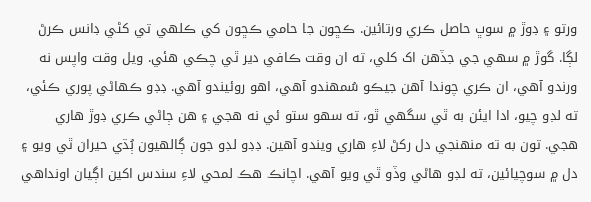ورتو ۽ ڊوڙ ۾ سوڀ حاصل ڪري ورتائين. ڪڇون جا حامي ڪڇون کي ڪلھي تي کڻي ڊانس ڪرڻ لڳا. گوڙ ۾ سھي جي جڏھن اک کلي، ته ان وقت ڪافي دير ٿي چڪي هئي. ويل وقت واپس نه ورندو آهي، ان ڪري چوندا آھن جيڪو سُمھندو آھي، اھو روئيندو آهي. ڊڊو ڪھاڻي پوري ڪئي، ته لڊو چيو، ادا ايئن به ٿي سگھي ٿو، ته سھو ستو ئي نه ھجي ۽ ھن ڄاڻي ڪري ڊوڙ ھاري ھجي. تون به ته منھنجي دل رکڻ لاءِ ھاري ويندو آھين. ڊڊو لڊو جون ڳالھيون ٻُڌي حيران ٿي ويو ۽ دل ۾ سوچيائين، ته لڊو ھاڻي وڏو ٿي ويو آهي. اچانڪ ھڪ لمحي لاءِ سندس اکين اڳيان اونداھي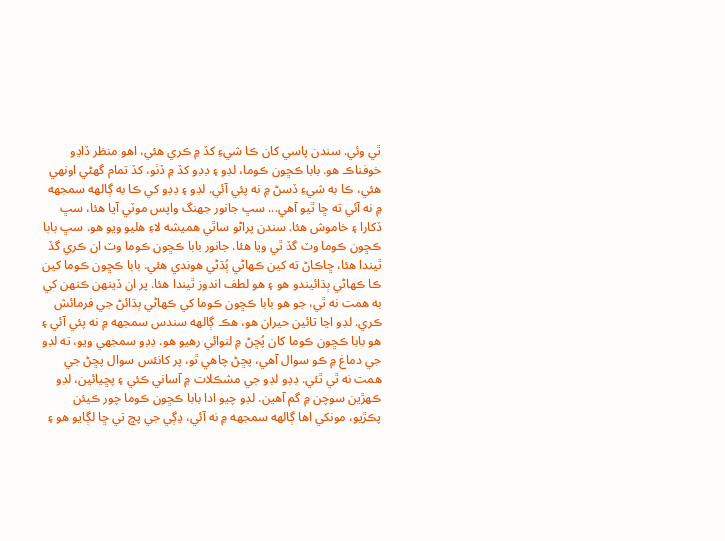ٿي وئي. سندن پاسي کان ڪا شيءِ کڏ ۾ ڪري ھئي، اھو منظر ڏاڍو خوفناڪ ھو. بابا ڪڇون ڪوما، لڊو ۽ ڊڊو کڏ ۾ ڏٺو، کڏ تمام گھڻي اونھي ھئي، ڪا به شيءِ ڏسڻ ۾ نه پئي آئي. لڊو ۽ ڊڊو کي ڪا به ڳالھه سمجھه ۾ نه آئي ته ڇا ٿيو آهي... سڀ جانور جھنگ واپس موٽي آيا ھئا، سڀ ڏکارا ۽ خاموش ھئا. سندن پراڻو ساٿي ھميشه لاءِ ھليو ويو ھو. سڀ بابا ڪڇون ڪوما وٽ گڏ ٿي ويا هئا. جانور بابا ڪڇون ڪوما وٽ ان ڪري گڏ ٿيندا ھئا، ڇاڪاڻ ته کين ڪھاڻي ٻُڌڻي ھوندي ھئي. بابا ڪڇون ڪوما کين ڪا ڪھاڻي ٻڌائيندو ھو ۽ ھو لطف اندوز ٿيندا ھئا. پر ان ڏينھن ڪنھن کي به ھمت نه ٿي، جو ھو بابا ڪڇون ڪوما کي ڪھاڻي ٻڌائڻ جي فرمائش ڪري. لڊو اڃا تائين حيران ھو، ھڪ ڳالھه سندس سمجھه ۾ نه پئي آئي ۽ ھو بابا ڪڇون ڪوما کان پُڇڻ ۾ لنوائي رهيو هو. ڊڊو سمجھي ويو، ته لڊو جي دماغ ۾ ڪو سوال آھي، پڇڻ چاھي ٿو، پر کانئس سوال پڇڻ جي ھمت نه ٿي ٿئي. ڊڊو لڊو جي مشڪلات ۾ آساني ڪئي ۽ پڇيائين، لڊو ڪھڙين سوچن ۾ گم آھين. لڊو چيو ادا بابا ڪڇون ڪوما چور ڪيئن پڪڙيو، مونکي اھا ڳالھه سمجھه ۾ نه آئي، ڍڳي جي پڇ تي ڇا لڳايو ھو ۽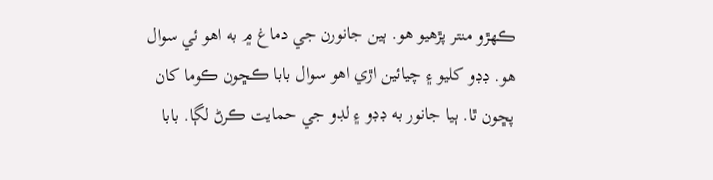ڪھڙو منتر پڙھيو ھو. ٻين جانورن جي دماغ ۾ به اھو ئي سوال ھو. ڊڊو کليو ۽ چيائين اڙي اھو سوال بابا ڪڇون ڪوما کان پڇون ٿا. ٻيا جانور به ڊڊو ۽ لڊو جي حمايت ڪرڻ لڳا. بابا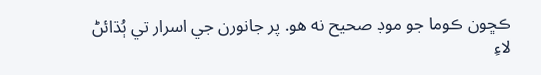ڪڇون ڪوما جو موڊ صحيح نه ھو. پر جانورن جي اسرار تي ٻُڌائڻ لاءِ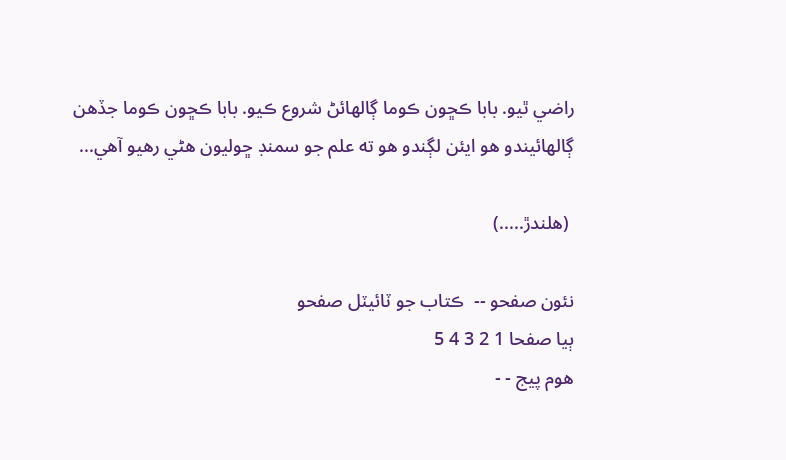راضي ٿيو. بابا ڪڇون ڪوما ڳالھائڻ شروع ڪيو. بابا ڪڇون ڪوما جڏھن ڳالھائيندو ھو ايئن لڳندو ھو ته علم جو سمنڊ ڇوليون ھڻي رھيو آھي...

 (هلندڙ.....)

نئون صفحو --  ڪتاب جو ٽائيٽل صفحو
ٻيا صفحا 1 2 3 4 5
هوم پيج - -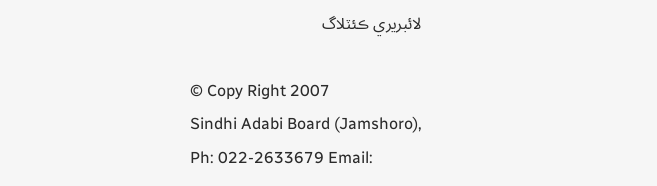لائبريري ڪئٽلاگ

© Copy Right 2007
Sindhi Adabi Board (Jamshoro),
Ph: 022-2633679 Email: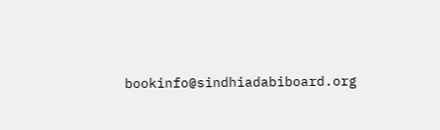bookinfo@sindhiadabiboard.org